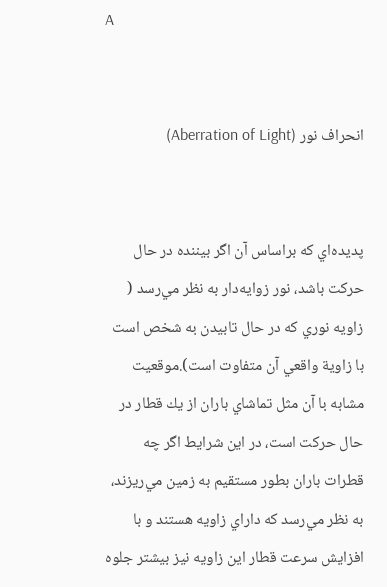A


انحراف نور (Aberration of Light)


پديده‌اي كه براساس آن اگر بيننده در حال حركت باشد، نور زوايه‌دار به نظر مي‌رسد ( زاويه نوري كه در حال تابيدن به شخص است با زاوية واقعي آن متفاوت است).موقعيت مشابه با آن مثل تماشاي باران از يك قطار در حال حركت است، در اين شرايط اگر چه قطرات باران بطور مستقيم به زمين مي‌ريزند، به نظر مي‌رسد كه داراي زاويه هستند و با افزايش سرعت قطار اين زاويه نيز بيشتر جلوه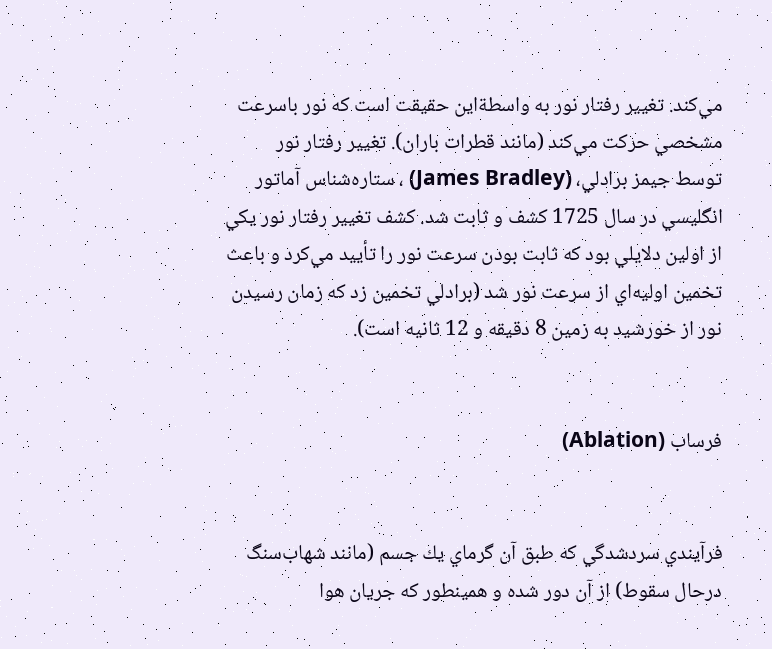مي‌كند. تغيير رفتار نور به واسطة‌اين حقيقت است كه نور باسرعت مشخصي حركت مي‌كند (مانند قطرات باران). تغيير رفتار نور توسط جيمز برادلي، (James Bradley) ، ستاره‌شناس آماتور انگليسي در سال 1725 كشف و ثابت شد. كشف تغيير رفتار نور يكي از اولين دلايلي بود كه ثابت بودن سرعت نور را تأييد مي‌كرد و باعث تخمين اوليه‌اي از سرعت نور شد (برادلي تخمين زد كه زمان رسيدن نور از خورشيد به زمين 8 دقيقه و 12 ثانيه است).


فرساب (Ablation)


فرآيندي سردشدگي كه طبق آن گرماي يك جسم (مانند شهاب‌سنگ درحال سقوط) از آن دور شده و همينطور كه جريان هوا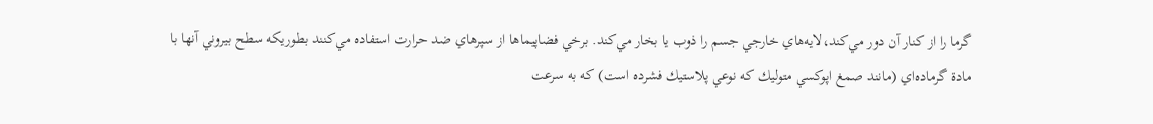گرما را از كنار آن دور مي‌كند،‌لايه‌هاي خارجي جسم را ذوب يا بخار مي‌كند. برخي فضاپيماها از سپرهاي ضد حرارت استفاده مي‌كنند بطوريكه سطح بيروني آنها با مادة گرماده‌اي (مانند صمغ اپوكسي متوليك كه نوعي پلاستيك فشرده است) كه به سرعت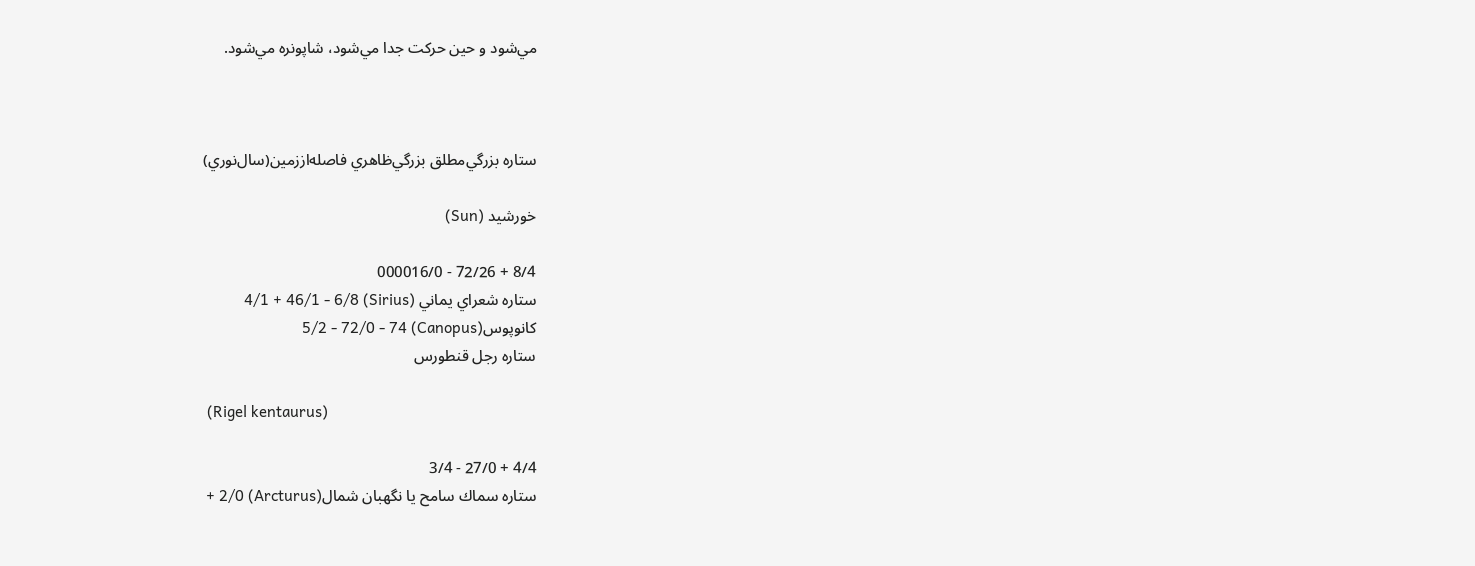مي‌شود و حين حركت جدا مي‌شود، شاپونره مي‌شود.



ستاره بزرگي‌مطلق بزرگي‌ظاهري فاصله‌اززمين(سال‌نوري)

خورشيد (Sun)

8/4 + 72/26 - 000016/0
ستاره شعراي يماني (Sirius) 4/1 + 46/1 - 6/8
كانوپوس(Canopus) 5/2 - 72/0 - 74
ستاره رجل قنطورس

 (Rigel kentaurus)

4/4 + 27/0 - 3/4
ستاره سماك سامح يا نگهبان شمال(Arcturus) 2/0 +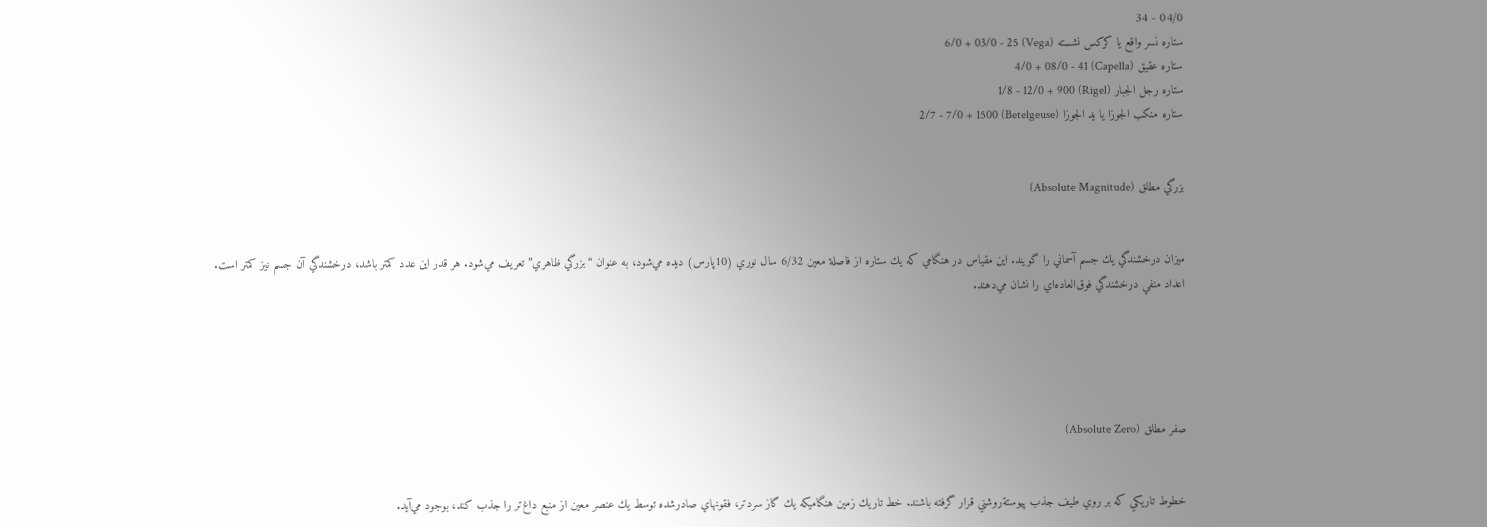04/0 - 34
ستاره نسر واقع يا كركس نشسته (Vega) 6/0 + 03/0 - 25
ستاره عقيق (Capella) 4/0 + 08/0 - 41
ستاره رجل الجبار (Rigel) 1/8 - 12/0 + 900
ستاره منكب الجوزا يا يد الجوزا (Betelgeuse) 2/7 - 7/0 + 1500


بزرگي مطلق (Absolute Magnitude)


ميزان درخشندگي يك جسم آسماني را گويند. اين مقياس در هنگامي كه يك ستاره از فاصلة معين 6/32 سال نوري (10پارس) ديده مي‌شود، به عنوان “بزرگي ظاهري” تعريف مي‌شود. هر قدر اين عدد كمتر باشد، درخشندگي آن جسم نيز كمتر است. اعداد منفي درخشندگي فوق‌العاده‌اي را نشان مي‌دهند.





صفر مطلق (Absolute Zero)


خطوط تاريكي كه بر روي طيف جذب پيوستة‌روشني قرار گرفته باشند. خط تاريك زمين هنگاميكه يك گاز سردتر، فقونهاي صادرشده توسط يك عنصر معين از منبع داغ‌تر را جذب كند، بوجود مي‌آيد.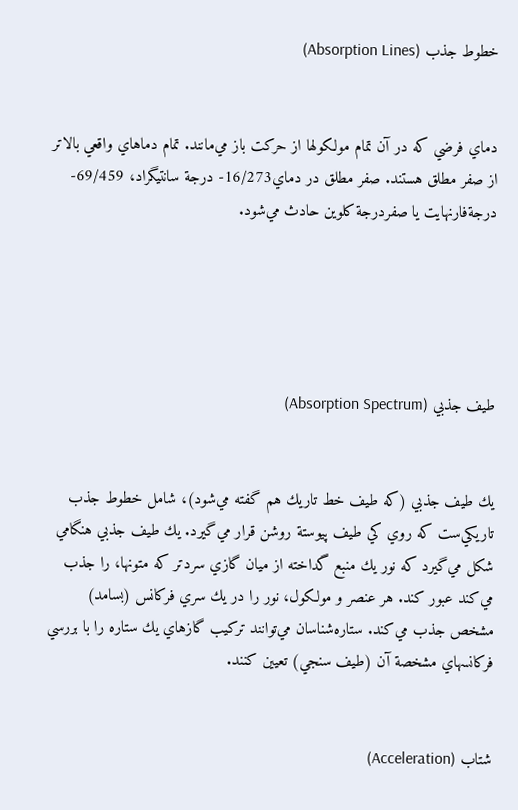خطوط جذب (Absorption Lines)


دماي فرضي كه در آن تمام مولكولها از حركت باز مي‌مانند. تمام دماهاي واقعي بالاتر از صفر مطلق هستند. صفر مطلق در دماي16/273- درجة سانتيگراد، 69/459- درجة‌فارنهايت يا صفردرجة كلوين حادث مي‌شود.





طيف جذبي (Absorption Spectrum)


يك طيف جذبي (كه طيف خط تاريك هم گفته مي‌شود)، شامل خطوط جذب تاريكي‌ست كه روي كي طيف پيوستة روشن قرار مي‌گيرد. يك طيف جذبي هنگامي شكل مي‌گيرد كه نور يك منبع گداخته از ميان گازي سردتر كه متونها، را جذب مي‌كند عبور كند. هر عنصر و مولكول، نور را در يك سري فركانس (بسامد) مشخص جذب مي‌كند. ستاره‌شناسان مي‌توانند تركيب گازهاي يك ستاره را با بررسي فركانسهاي مشخصة آن (طيف سنجي) تعيين كنند.


شتاب (Acceleration)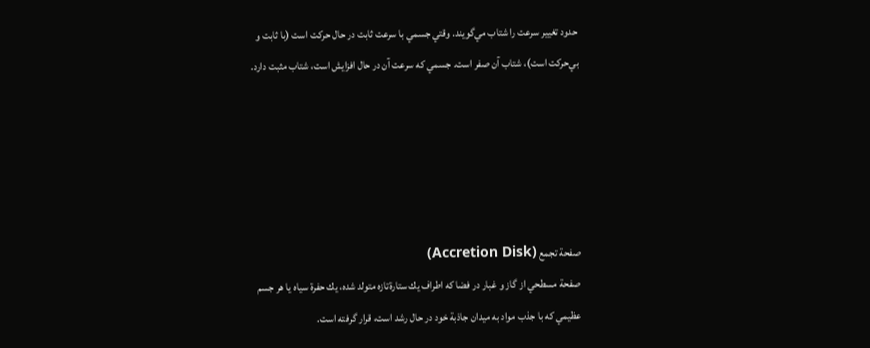حدود تغيير سرعت را شتاب مي‌گويند. وقتي جسمي با سرعت ثابت در حال حركت است (با ثابت و بي‌حركت است)، شتاب آن صفر است. جسمي كه سرعت آن در حال افزايش است، شتاب مثبت دارد.





صفحة تجمع (Accretion Disk)
صفحة مسطحي از گاز و غبار در فضا كه اطراف يك ستارة‌تازه متولد شده، يك حفرة سياه يا هر جسم عظيمي كه با جذب مواد به ميدان جاذبة خود در حال رشد است، قرار گرفته است.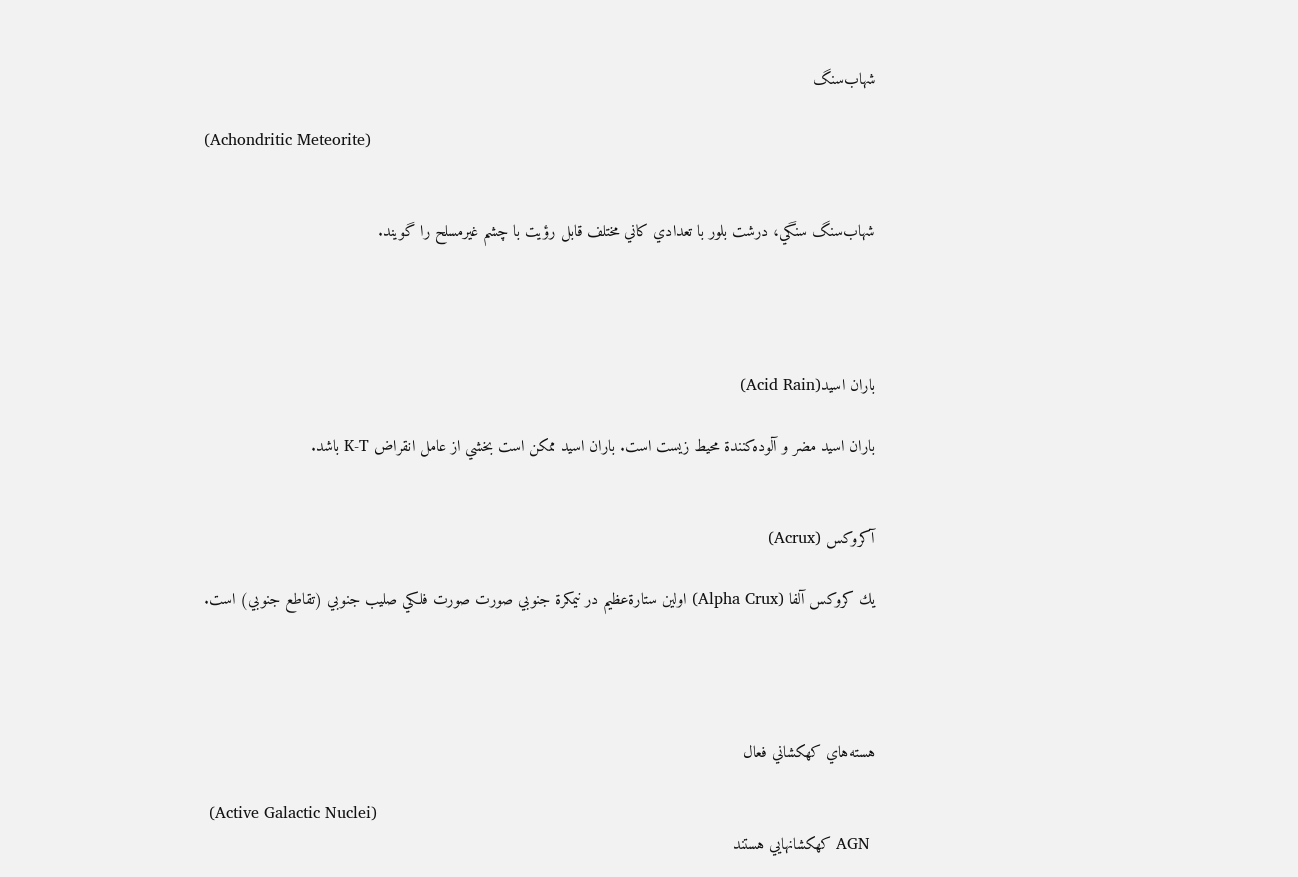شهاب‌سنگ

(Achondritic Meteorite)


شهاب‌سنگ سنگي، درشت بلور با تعدادي كاني مختلف قابل رؤيت با چشم غيرمسلح را گويند.




باران اسيد(Acid Rain)

باران اسيد مضر و آلوده‌كنندة محيط زيست است. باران اسيد ممكن است بخشي از عامل انقراض K-T باشد.


آكروكس (Acrux)

يك كروكس آلفا (Alpha Crux) اولين ستارة‌عظيم در نيمكرة جنوبي صورت صورت فلكي صليب جنوبي (تقاطع جنوبي) است.




هسته‌هاي كهكشاني فعال

 (Active Galactic Nuclei)
 AGN كهكشانهايي هستند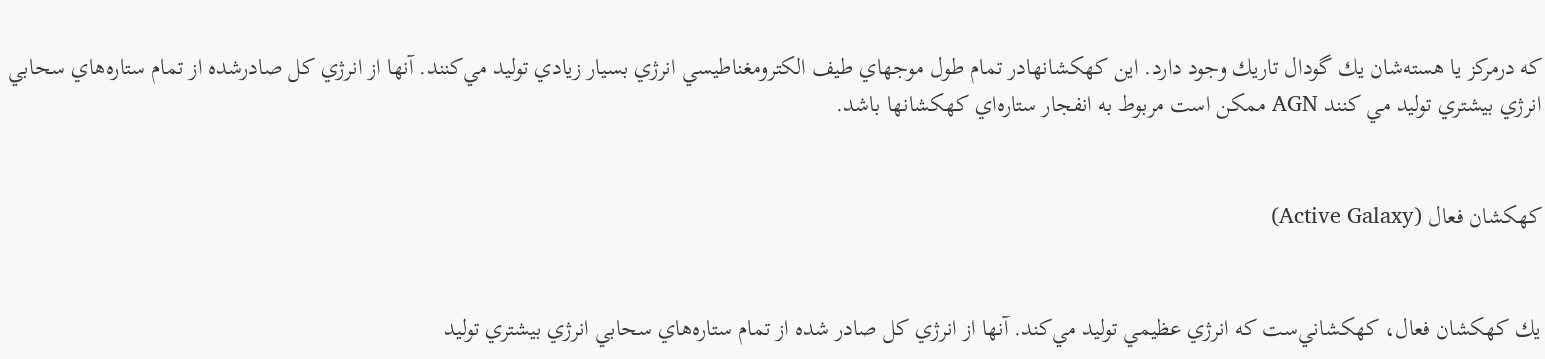كه درمركز يا هسته‌شان يك گودال تاريك وجود دارد. اين كهكشانهادر تمام طول موجهاي طيف الكترومغناطيسي انرژي بسيار زيادي توليد مي‌كنند. آنها از انرژي كل صادرشده از تمام ستاره‌هاي سحابي انرژي بيشتري توليد مي كنند AGN ممكن است مربوط به انفجار ستاره‌اي كهكشانها باشد.


كهكشان فعال (Active Galaxy)


يك كهكشان فعال، كهكشاني‌ست كه انرژي عظيمي توليد مي‌كند. آنها از انرژي كل صادر شده از تمام ستاره‌هاي سحابي انرژي بيشتري توليد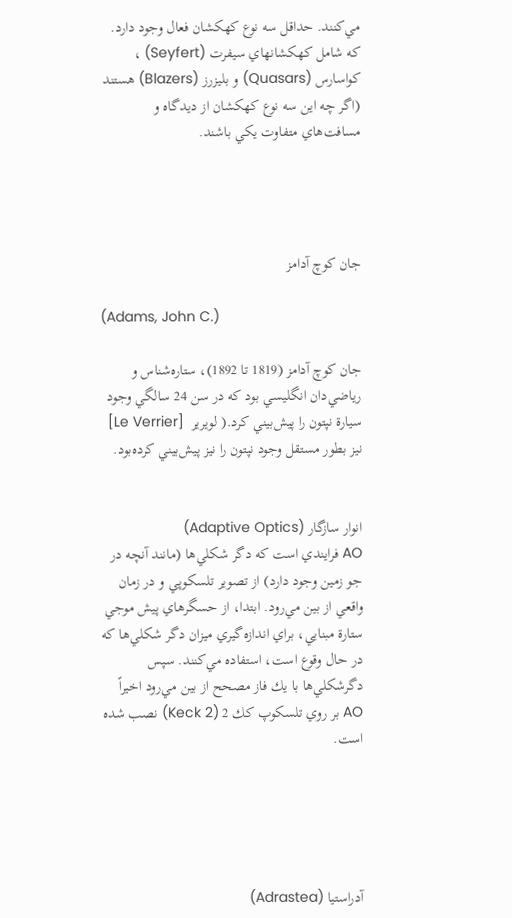مي‌كنند. حداقل سه نوع كهكشان فعال وجود دارد. كه شامل كهكشانهاي سيفرت (Seyfert) ، كواسارس (Quasars) و بليزرز (Blazers) هستند (اگر چه اين سه نوع كهكشان از ديدگاه و مسافت‌هاي متفاوت يكي باشند.




جان كوچ آدامز

(Adams, John C.)

جان كوچ آدامز (1819 تا 1892)، ستاره‌شناس و رياضي‌دان انگليسي بود كه در سن 24 سالگي وجود سيارة نپتون را پيش‌بيني كرد.( لويرير  [Le Verrier] نيز بطور مستقل وجود نپتون را نيز پيش‌بيني كرده‌بود.


انوار سازگار (Adaptive Optics)
AO فرايندي است كه دگر شكلي‌ها (مانند آنچه در جو زمين وجود دارد) از تصوير تلسكوپي و در زمان واقعي از بين مي‌رود. ابتدا، از حسگرهاي پيش موجي ستارة مبنايي، براي اندازه‌گيري ميزان دگر شكلي‌ها كه در حال وقوع است، استفاده مي‌كنند. سپس دگرشكلي‌ها با يك فاز مصحح از بين مي‌رود اخيراً AO بر روي تلسكوپ كك 2 (Keck 2) نصب شده است.





آدراستيا (Adrastea)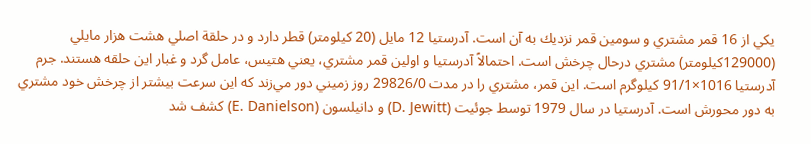يكي از 16 قمر مشتري و سومين قمر نزديك به آن است. آدرستيا 12 مايل (20 كيلومتر) قطر دارد و در حلقة اصلي هشت هزار مايلي (129000كيلومتر) مشتري درحال چرخش است. احتمالاً آدرستيا و اولين قمر مشتري، يعني هتيس، عامل گرد و غبار اين حلقه هستند. جرم آدرستيا 1016×91/1 كيلوگرم است. اين قمر، مشتري را در مدت 29826/0 روز زميني دور مي‌زند كه اين سرعت بيشتر از چرخش خود مشتري به دور محورش است. آدرستيا در سال 1979 توسط جوئيت (D. Jewitt) و دانيلسون (E. Danielson) كشف شد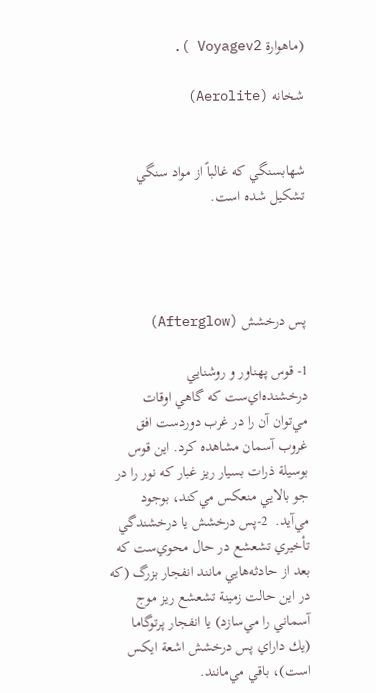(ماهوارة Voyagev2 ).

شخانه (Aerolite)


شهابسنگي كه غالباً از مواد سنگي تشكيل شده است.




پس درخشش (Afterglow)

1- قوس پهناور و روشنايي درخشنده‌اي‌ست كه گاهي اوقات مي‌توان آن را در غرب دوردست افق غروب آسمان مشاهده كرد. اين قوس بوسيلة ذرات بسيار ريز غبار كه نور را در جو بالايي منعكس مي‌كند، بوجود مي‌آيد.  2-پس درخشش يا درخشندگي تأخيري تشعشع در حال محوي‌ست كه بعد از حادثه‌هايي مانند انفجار بزرگ (كه در اين حالت زمينة تشعشع ريز موج آسماني را مي‌سازد) يا انفجار پرتوگاما (يك داراي پس درخشش اشعة ايكس است)، باقي مي‌مانند.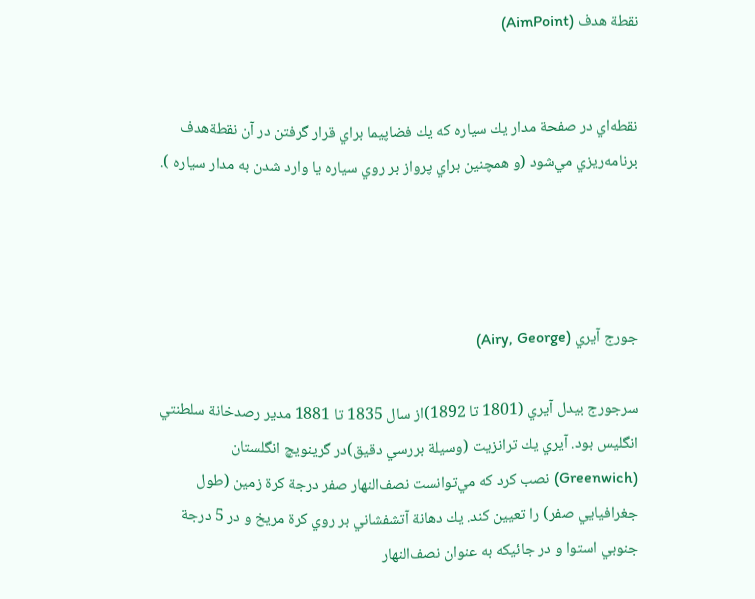نقطة هدف (AimPoint)


نقطه‌اي در صفحة‌ مدار يك سياره كه يك فضاپيما براي قرار گرفتن در آن نقطة‌هدف برنامه‌ريزي مي‌شود (و همچنين براي پرواز بر روي سياره يا وارد شدن به مدار سياره ).




جورج آيري (Airy, George)

سرجورج بيدل آيري (1801 تا 1892)از سال 1835 تا 1881 مدير رصدخانة سلطنتي انگليس بود. آيري يك ترانزيت (وسيلة بررسي دقيق)در گرينويچ انگلستان (Greenwich) نصب كرد كه مي‌توانست نصف‌النهار صفر درجة كرة زمين (طول جغرافيايي صفر) را تعيين كند. يك دهانة آتشفشاني بر روي كرة مريخ و در 5 درجة جنوبي استوا و در جائيكه به عنوان نصف‌النهار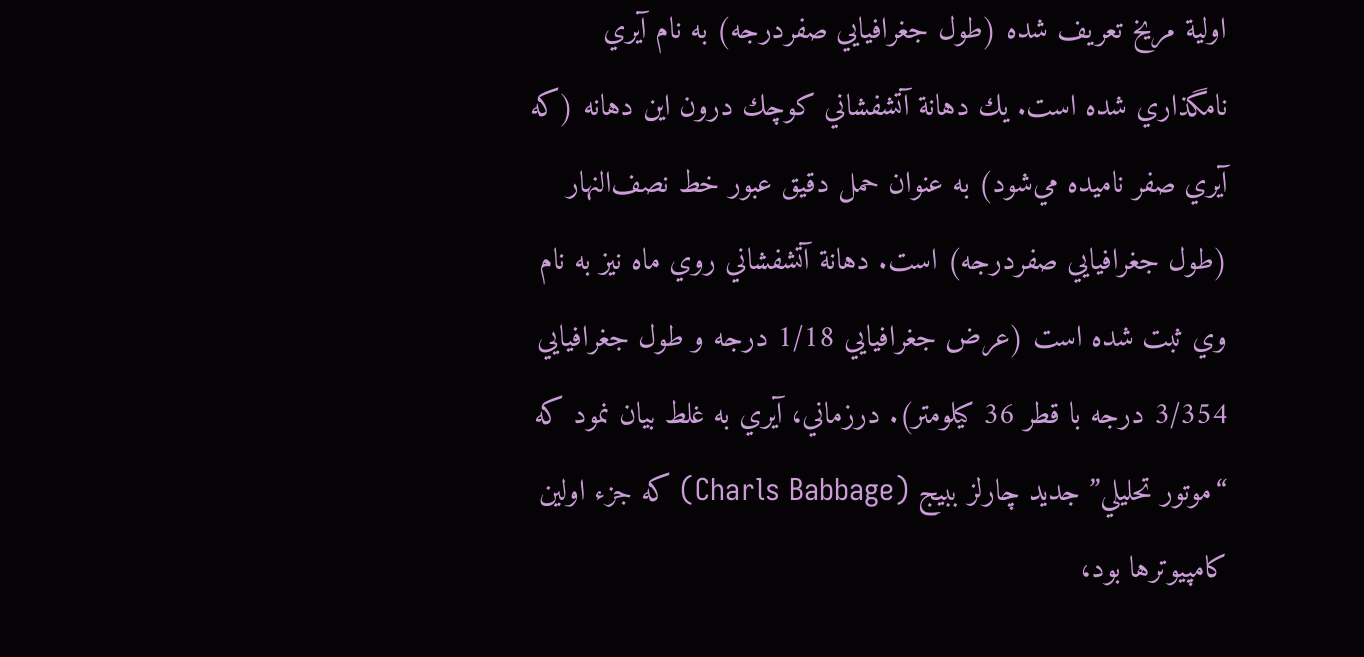اولية مريخ تعريف شده (طول جغرافيايي صفردرجه) به نام آيري نامگذاري شده است. يك دهانة آتشفشاني كوچك درون اين دهانه (كه آيري صفر ناميده مي‌شود) به عنوان حمل دقيق عبور خط نصف‌النهار (طول جغرافيايي صفردرجه) است. دهانة آتشفشاني روي ماه نيز به نام وي ثبت شده است (عرض جغرافيايي 1/18 درجه و طول جغرافيايي 3/354 درجه با قطر 36 كيلومتر). درزماني، آيري به غلط بيان نمود كه “موتور تحليلي” جديد چارلز ببيج (Charls Babbage) كه جزء اولين كامپيوترها بود،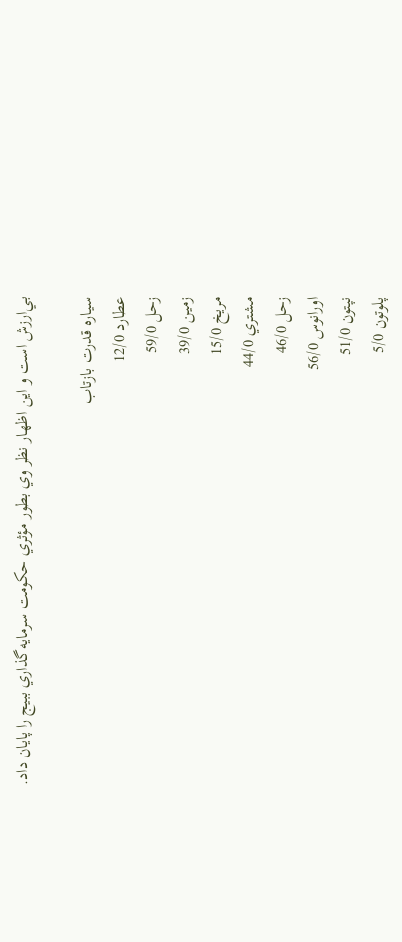بي‌ارزش است و اين اظهار نظر وي بطور مؤثري حكومت سرمايه‌گذاري ببيج را پايان داد.

سياره قدرت بازتاب
عطارد 12/0
زحل 59/0
زمين 39/0
مريخ 15/0
مشتري 44/0
زحل 46/0
اورانوس 56/0
نپتون 51/0
پلوتون 5/0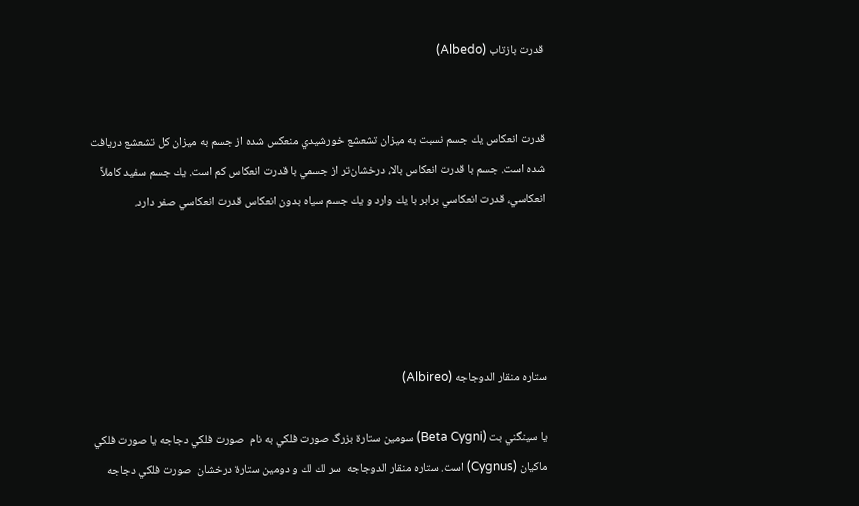قدرت بازتاب (Albedo)


قدرت انعكاس يك جسم نسبت به ميزان تشعشع خورشيدي منعكس شده از جسم به ميزان كل تشعشع دريافت شده است. جسم با قدرت انعكاس بالا، درخشان‌تر از جسمي با قدرت انعكاس كم است. يك جسم سفيد كاملاً انعكاسي، قدرت انعكاسي برابر با يك وارد و يك جسم سياه بدون انعكاس قدرت انعكاسي صفر دارد.





ستاره منقار الدوجاجه (Albireo)

يا سينگني بت (Beta Cygni) سومين ستارة بزرگ صورت فلكي به نام  صورت فلكي دجاجه يا صورت فلكي ماكيان (Cygnus) است. ستاره منقار الدوجاجه  سر لك لك و دومين ستارة درخشان  صورت فلكي دجاجه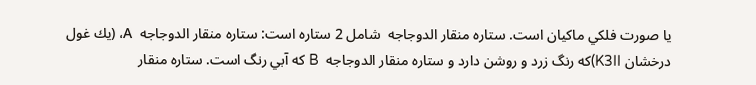يا صورت فلكي ماكيان است. ستاره منقار الدوجاجه  شامل 2 ستاره است: ستاره منقار الدوجاجه  A، (يك غول درخشان K3II)كه رنگ زرد و روشن دارد و ستاره منقار الدوجاجه  B كه آبي رنگ است. ستاره منقار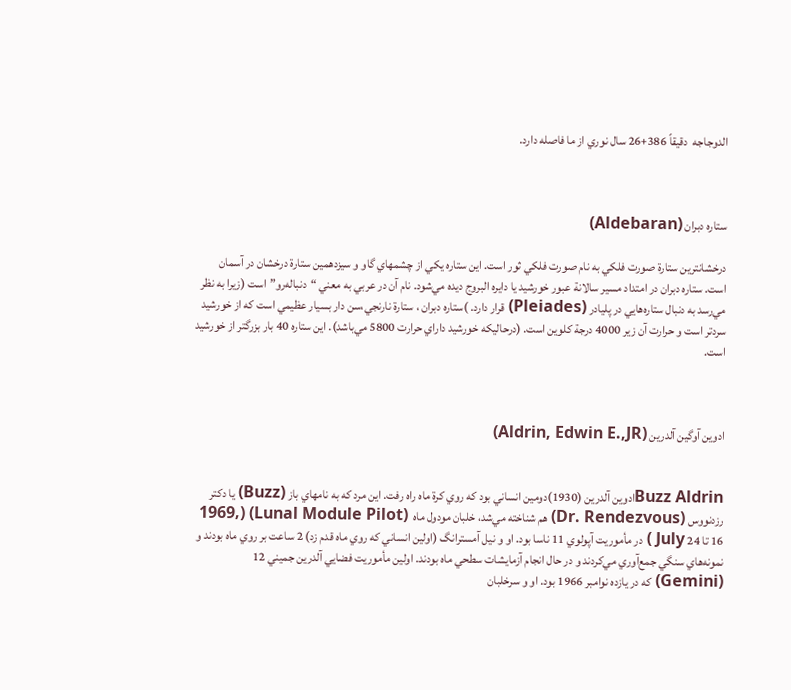الدوجاجه  دقيقاً 386+26 سال نوري از ما فاصله دارد.



ستاره دبران (Aldebaran)

درخشانترين ستارة صورت فلكي به نام صورت فلكي ثور است. اين ستاره يكي از چشمهاي گاو و سيزدهمين ستارة درخشان در آسمان است. ستاره دبران در امتداد مسير سالانة عبور خورشيد يا دايره البروج ديده مي‌شود. نام آن در عربي به معني “دنباله‌رو”است (زيرا به نظر مي‌رسد به دنبال ستاره‌هايي در پليادر (Pleiades) قرار دارد. )ستاره دبران ، ستارة نارنجي،سن دار بسيار عظيمي است كه از خورشيد سردتر است و حرارت آن زير 4000 درجة كلوين است. (درحاليكه خورشيد داراي حرارت 5800 مي‌باشد). اين ستاره 40 بار بزرگتر از خورشيد است.



ادوين آوگين آلدرين (Aldrin, Edwin E.,JR)


Buzz Aldrinادوين آلدرين (1930)دومين انساني بود كه روي كرة ماه راه رفت. اين مرد كه به نامهاي باز (Buzz) يا دكتر رزدنووس (Dr. Rendezvous) هم شناخته مي‌شد، خلبان مودول ماه  (Lunal Module Pilot) (1969‚ 16 تا 24 July ) در مأموريت آپولوي 11 ناسا بود. او و نيل آمسترانگ (اولين انساني كه روي ماه قدم زد) 2 ساعت بر روي ماه بودند و نمونه‌هاي سنگي جمع‌آوري مي‌كردند و در حال انجام آزمايشات سطحي ماه بودند. اولين مأموريت فضايي آلدرين جميني 12 (Gemini) كه در يازده نوامبر 1966 بود. او و سرخلبان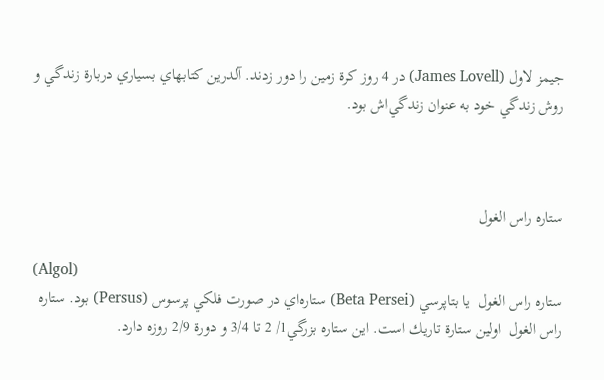جيمز لاول (James Lovell) در 4 روز كرة زمين را دور زدند. آلدرين كتابهاي بسياري دربارة زندگي و روش زندگي خود به عنوان زندگي‌اش بود.



ستاره راس الغول

(Algol)
ستاره راس الغول  يا بتاپرسي (Beta Persei) ستاره‌اي در صورت فلكي پرسوس (Persus) بود. ستاره راس الغول  اولين ستارة تاريك است. اين ستاره بزرگي1/ 2 تا 3/4 و دورة 2/9 روزه دارد.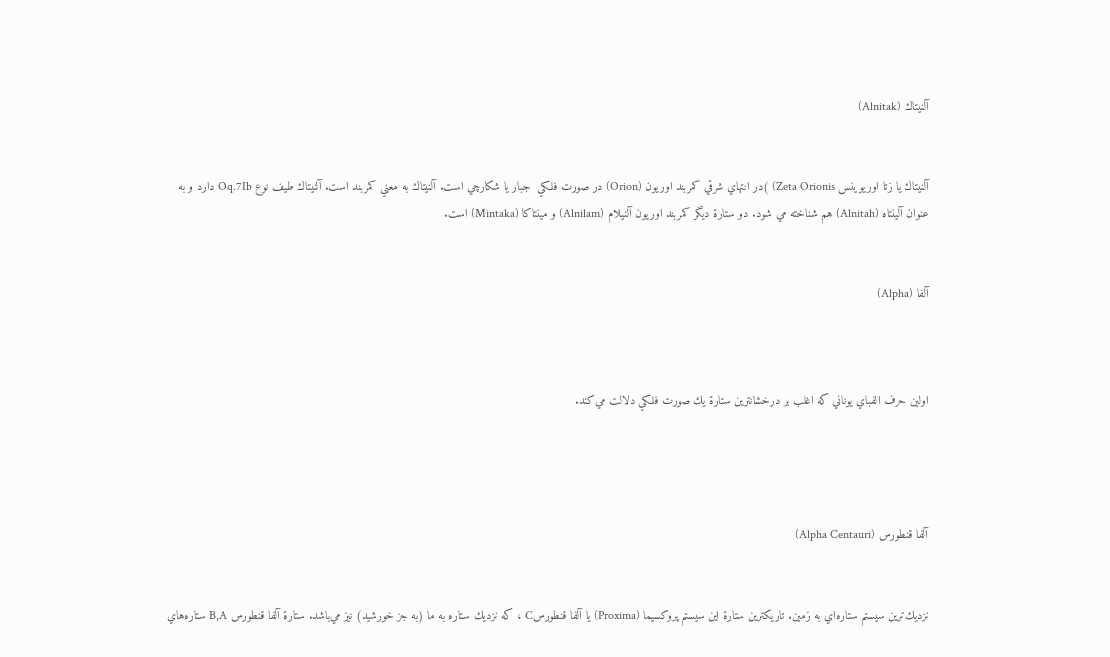آلنيتاك (Alnitak)


آلنيتاك يا زتا اوريوينس Zeta Orionis) )در انتهاي شرقي كمربند اوريون (Orion) در صورت فلكي  جبار يا شكارچي است. آلنيتاك به معني كمربند است. آلنيتاك طيف نوع Oq.7Ib دارد و به عنوان آلينتاه (Alnitah) هم شناخته مي شود. دو ستارة ديگر كمربند اوريون آلنيلام (Alnilam) و مينتاكا (Mintaka) است.


آلفا (Alpha)



اولين حرف الفباي يوناني كه اغلب بر درخشانترين ستارة يك صورت فلكي دلالت مي‌كند.




آلفا قنطورس (Alpha Centauri)


نزديك‌ترين سيستم ستاره‌اي به زمين. تاريكترين ستارة اين سيستم پروكسيما (Proxima) يا آلفا قنطورسC ، كه نزديك ستاره به ما (به جز خورشيد) نيز مي‌باشد. ستارة آلفا قنطورس B,A ستاره‌هاي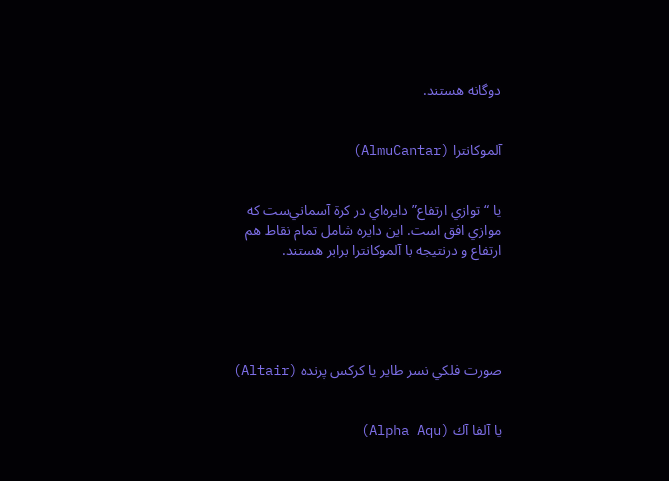دوگانه هستند.


آلموكانترا (AlmuCantar)


يا “توازي ارتفاع” دايره‌اي در كرة آسماني‌ست كه موازي افق است. اين دايره شامل تمام نقاط هم ارتفاع و درنتيجه با آلموكانترا برابر هستند.





صورت فلكي نسر طاير يا كركس پرنده (Altair)


يا آلفا آك (Alpha Aqu)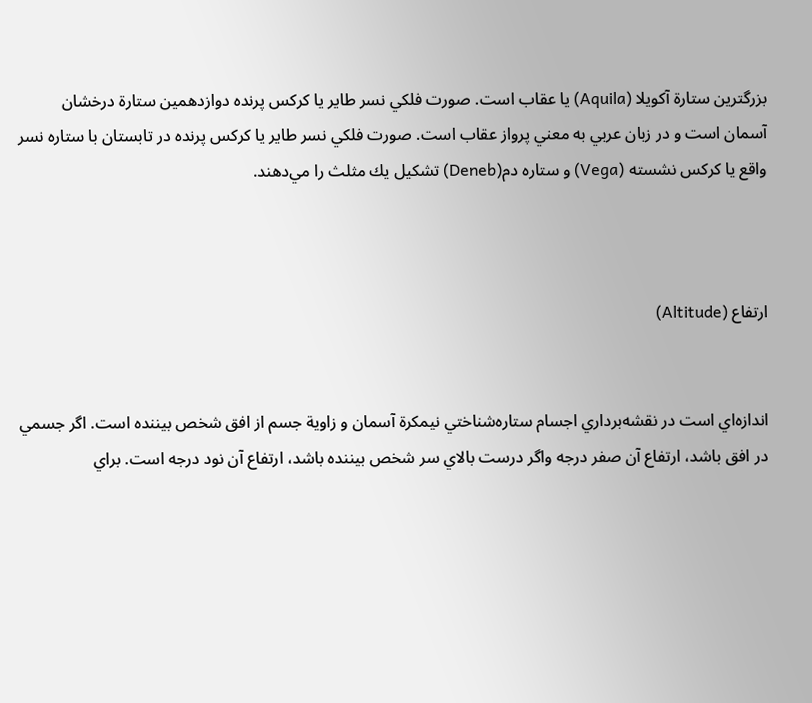بزرگترين ستارة آكويلا (Aquila) يا عقاب است. صورت فلكي نسر طاير يا كركس پرنده دوازدهمين ستارة درخشان آسمان است و در زبان عربي به معني پرواز عقاب است. صورت فلكي نسر طاير يا كركس پرنده در تابستان با ستاره نسر واقع يا كركس نشسته (Vega) و ستاره دم(Deneb) تشكيل يك مثلث را مي‌دهند.



ارتفاع (Altitude)


اندازه‌اي است در نقشه‌‌‌برداري اجسام ستاره‌شناختي نيمكرة آسمان و زاوية جسم از افق شخص بيننده است. اگر جسمي در افق باشد، ارتفاع آن صفر درجه واگر درست بالاي سر شخص بيننده باشد، ارتفاع آن نود درجه است. براي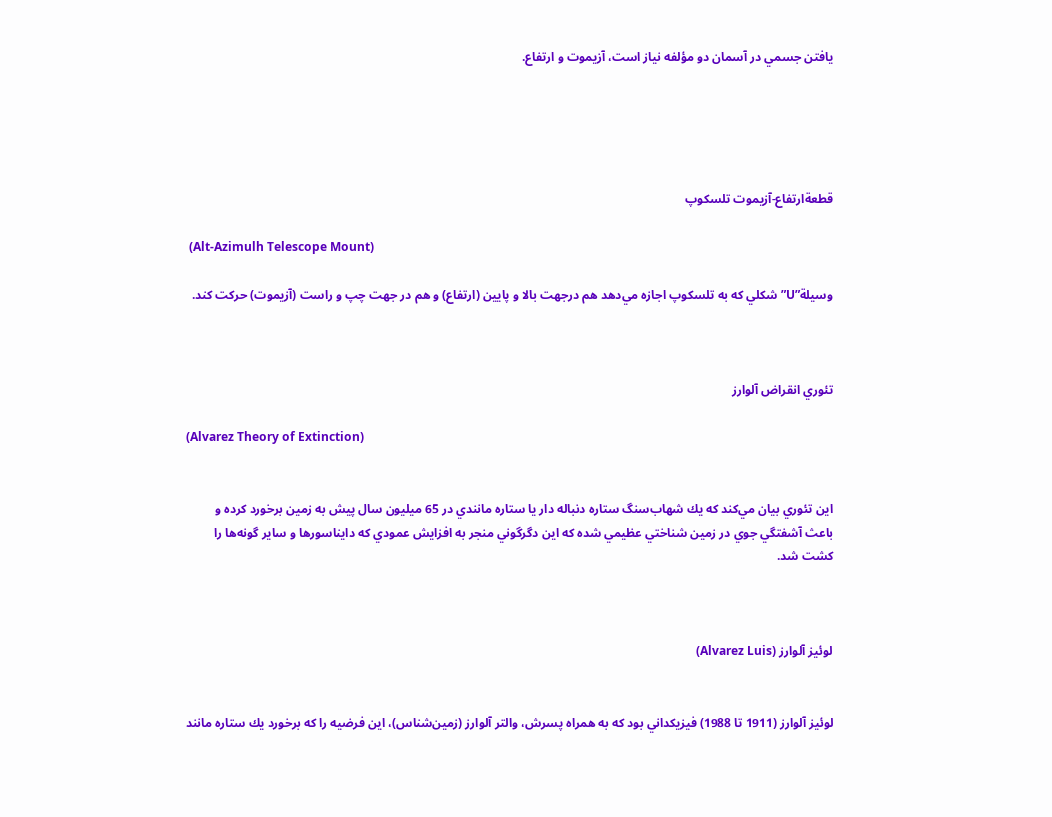يافتن جسمي در آسمان دو مؤلفه نياز است، آزيموت و ارتفاع.





قطعة‌ارتفاع-آزيموت تلسكوپ

 (Alt-Azimulh Telescope Mount)

وسيلة‌”U” شكلي كه به تلسكوپ اجازه مي‌دهد هم درجهت بالا و پايين (ارتفاع) و هم در جهت چپ و راست (آزيموت) حركت كند.



تئوري انقراض آلوارز

(Alvarez Theory of Extinction)


اين تئوري بيان مي‌كند كه يك شهاب‌سنگ ستاره دنباله دار يا ستاره مانندي در 65 ميليون سال پيش به زمين برخورد كرده و باعث آشفتگي جوي در زمين شناختي عظيمي شده كه اين دگرگوني منجر به افزايش عمودي كه دايناسورها و ساير گونه‌ها را كشت شد.



لوئيز آلوارز (Alvarez Luis)


لوئيز آلوارز (1911 تا 1988) فيزيكداني بود كه به همراه پسرش، والتر آلوارز (زمين‌شناس)، اين فرضيه را كه برخورد يك ستاره مانند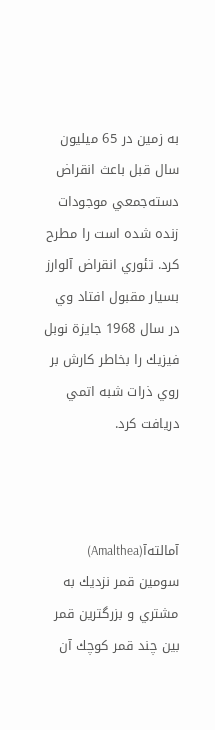به زمين در 65 ميليون سال قبل باعث انقراض دسته‌جمعي موجودات زنده شده است را مطرح كرد. تئوري انقراض آلوارز بسيار مقبول افتاد وي در سال 1968 جايزة نوبل فيزيك را بخاطر كارش بر روي ذرات شبه اتمي دريافت كرد.



آمالته‌آ(Amalthea)
سومين قمر نزديك به مشتري و بزرگترين قمر بين چند قمر كوچك آن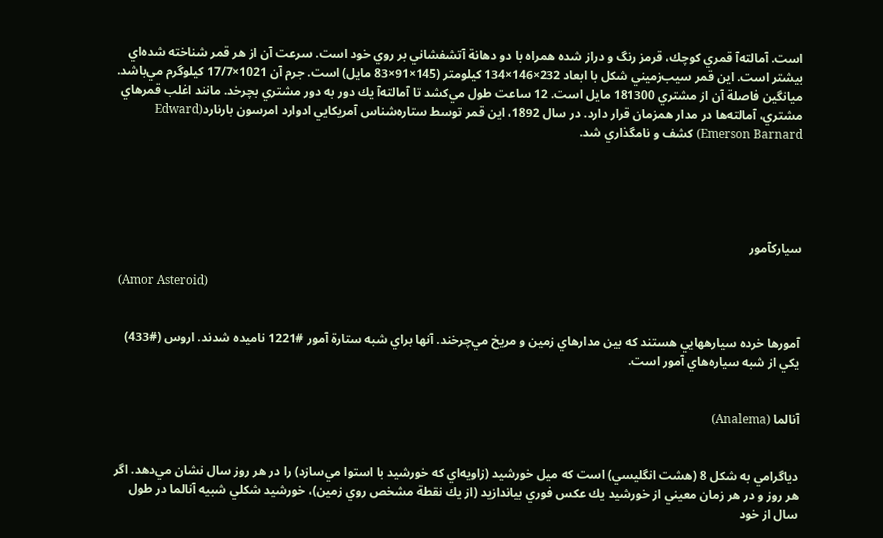است. آمالته‌آ قمري كوچك، قرمز رنگ و دراز شده همراه با دو دهانة آتشفشاني بر روي خود است. سرعت آن از هر قمر شناخته شده‌اي بيشتر است. اين قمر سيب‌زميني شكل با ابعاد 232×146×134 كيلومتر (145×91×83 مايل) است. جرم آن 1021×17/7 كيلوگرم مي‌باشد. ميانگين فاصلة آن از مشتري 181300 مايل است. 12 ساعت طول مي‌كشد تا آمالته‌آ يك دور به دور مشتري بچرخد. مانند اغلب قمرهاي مشتري، آمالته‌ها در مدار همزمان قرار دارد. در سال 1892، اين قمر توسط ستاره‌شناس آمريكايي ادوارد امرسون بارنارد(Edward Emerson Barnard) كشف و نامگذاري شد.





سياركآمور

 (Amor Asteroid)


آمورها خرده سيارههايي هستند كه بين مدارهاي زمين و مريخ مي‌چرخند. آنها براي شبه ستارة آمور #1221 ناميده شدند. اروس (#433) يكي از شبه سياره‌هاي آمور است.


آنالما (Analema)


دياگرامي به شكل 8 (هشت انگليسي) است كه ميل خورشيد (زاويه‌اي كه خورشيد با استوا مي‌سازد) را در هر روز سال نشان مي‌دهد. اگر هر روز و در هر زمان معيني از خورشيد يك عكس فوري بياندازيد (از يك نقطة مشخص روي زمين)، خورشيد شكلي شبيه آنالما در طول سال از خود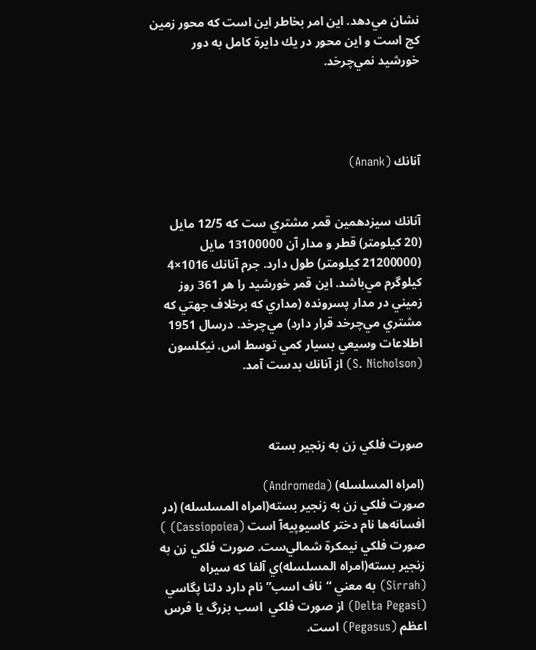نشان مي‌دهد. اين امر بخاطر اين است كه محور زمين كج است و اين محور در يك دايرة كامل به دور خورشيد نمي‌چرخد.




آنانك (Anank)


آنانك سيزدهمين قمر مشتري ست كه 12/5 مايل (20 كيلومتر) قطر و مدار آن 13100000 مايل (21200000 كيلومتر) طول دارد. جرم آنانك 1016×4 كيلوگرم مي‌باشد. اين قمر خورشيد را هر 361 روز زميني در مدار پسرونده (مداري كه برخلاف جهتي كه مشتري مي‌چرخد قرار دارد) مي‌چرخد. درسال 1951 اطلاعات وسيعي بسيار كمي توسط اس. نيكلسون (S. Nicholson) از آنانك بدست آمد.



صورت فلكي زن به زنجير بسته

(امراه المسلسله) (Andromeda)
صورت فلكي زن به زنجير بسته(امراه المسلسله) (در افسانه‌ها نام دختر كاسيوپيه‌آ است (Cassiopoiea) ) صورت فلكي نيمكرة شمالي‌ست. صورت فلكي زن به زنجير بسته(امراه المسلسله)ي آلفا كه سيراه (Sirrah) به معني “ناف اسب” نام دارد دلتا پگاسي (Delta Pegasi) از صورت فلكي  اسب بزرگ يا فرس اعظم (Pegasus) است.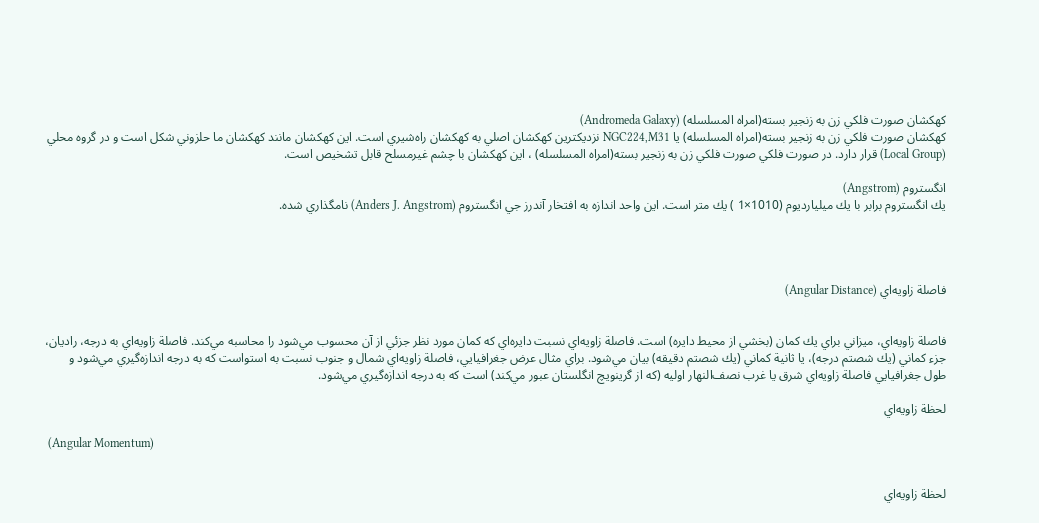كهكشان صورت فلكي زن به زنجير بسته(امراه المسلسله) (Andromeda Galaxy)
كهكشان صورت فلكي زن به زنجير بسته(امراه المسلسله) يا NGC224,M31 نزديكترين كهكشان اصلي به كهكشان راه‌شيري است. اين كهكشان مانند كهكشان ما حلزوني شكل است و در گروه محلي (Local Group) قرار دارد. در صورت فلكي صورت فلكي زن به زنجير بسته(امراه المسلسله) ، اين كهكشان با چشم غيرمسلح قابل تشخيص است.

انگستروم (Angstrom)
يك انگستروم برابر با يك ميليارديوم (1010×1 ) يك متر است. اين واحد اندازه به افتخار آندرز جي انگستروم (Anders J. Angstrom) نامگذاري شده.




فاصلة زاويه‌اي (Angular Distance)


فاصلة زاويه‌اي، ميزاني براي يك كمان (بخشي از محيط دايره) است. فاصلة زاويه‌اي نسبت دايره‌اي كه كمان مورد نظر جزئي از آن محسوب مي‌شود را محاسبه مي‌كند. فاصلة زاويه‌اي به درجه، راديان، جزء كماني (يك شصتم درجه)، يا ثانية كماني (يك شصتم دقيقه) بيان مي‌شود. براي مثال عرض جغرافيايي، فاصلة زاويه‌اي شمال و جنوب نسبت به استواست كه به درجه اندازه‌گيري مي‌شود و طول جغرافيايي فاصلة زاويه‌اي شرق يا غرب نصف‌النهار اوليه (كه از گرينويچ انگلستان عبور مي‌كند) است كه به درجه اندازه‌گيري مي‌شود.

لحظة زاويه‌اي

 (Angular Momentum)


لحظة زاويه‌اي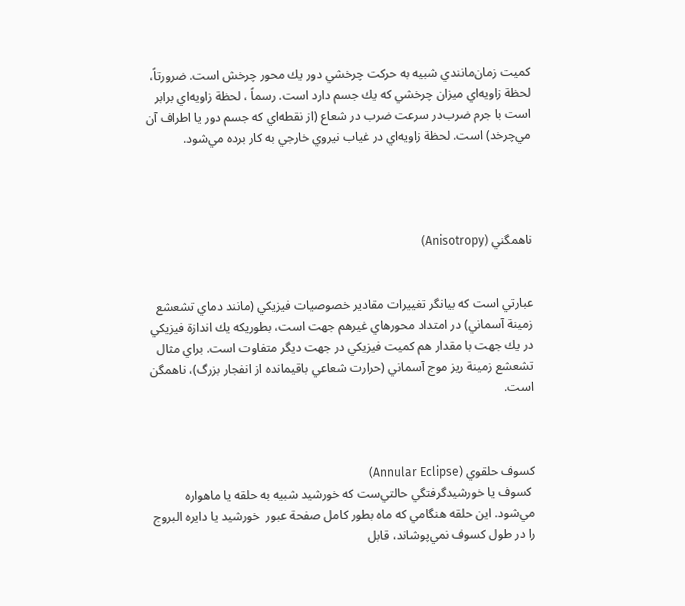كميت زمان‌مانندي شبيه به حركت چرخشي دور يك محور چرخش است. ضرورتاً‌، لحظة زاويه‌اي ميزان چرخشي كه يك جسم دارد است. رسماً ، لحظة زاويه‌اي برابر است با جرم ضرب‌در سرعت ضرب در شعاع (از نقطه‌اي كه جسم دور يا اطراف آن مي‌چرخد) است. لحظة زاويه‌اي در غياب نيروي خارجي به كار برده مي‌شود.




ناهمگني (Anisotropy)


عبارتي است كه بيانگر تغييرات مقادير خصوصيات فيزيكي (مانند دماي تشعشع زمينة آسماني) در امتداد محورهاي غيرهم جهت است، بطوريكه يك اندازة فيزيكي در يك جهت با مقدار هم كميت فيزيكي در جهت ديگر متفاوت است. براي مثال تشعشع زمينة ريز موج آسماني (حرارت شعاعي باقيمانده از انفجار بزرگ)، ناهمگن است.



كسوف حلقوي (Annular Eclipse)
 كسوف يا خورشيدگرفتگي حالتي‌ست كه خورشيد شبيه به حلقه يا ماهواره مي‌شود. اين حلقه هنگامي كه ماه بطور كامل صفحة عبور  خورشيد يا دايره البروج را در طول كسوف نمي‌پوشاند، قابل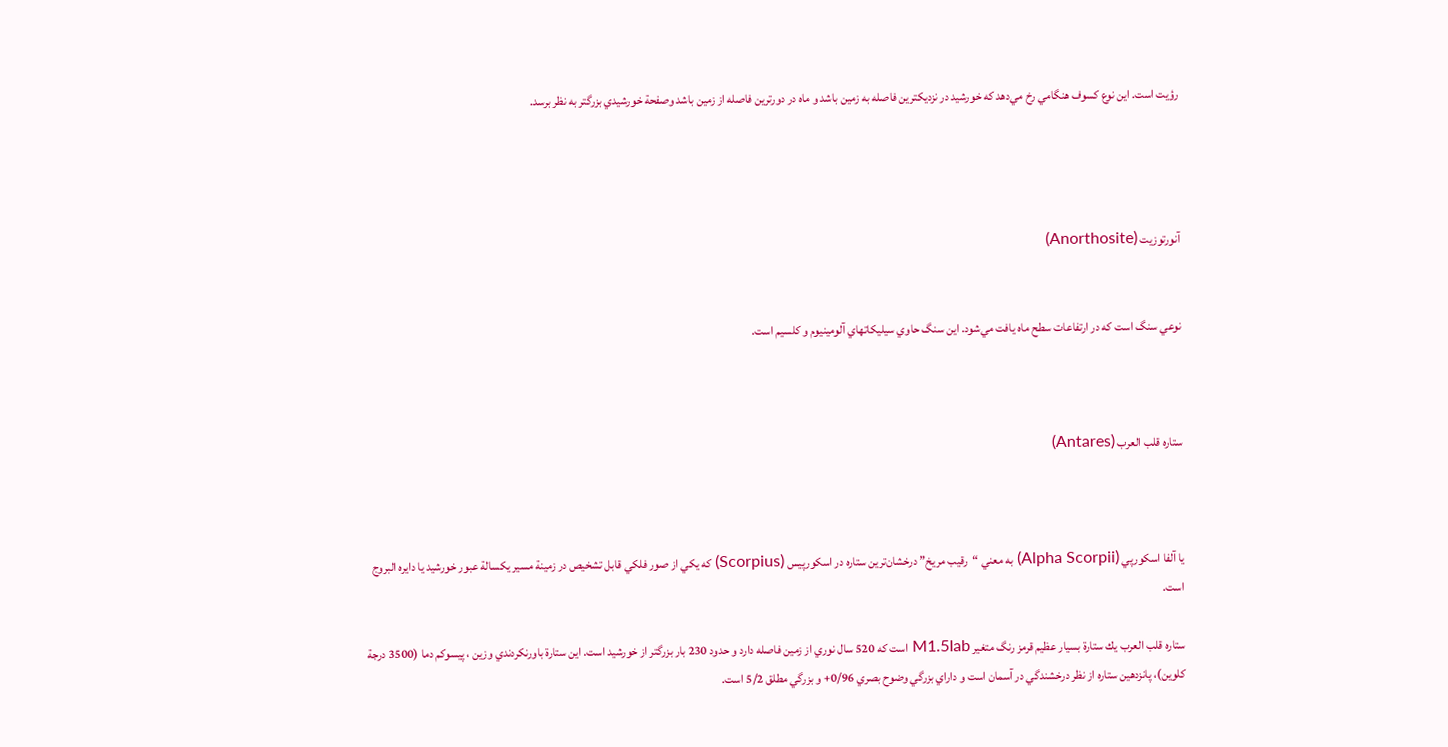رؤيت است. اين نوع كسوف هنگامي رخ مي‌دهد كه خورشيد در نزديكترين فاصله به زمين باشد و ماه در دورترين فاصله از زمين باشد وصفحة خورشيدي بزرگتر به نظر برسد.




آنورتوزيت (Anorthosite)


نوعي سنگ است كه در ارتفاعات سطح ماه يافت مي‌شود. اين سنگ حاوي سيليكاتهاي آلومينيوم و كلسيم است.



ستاره قلب العرب (Antares)



يا آلفا اسكورپي (Alpha Scorpii) به معني “رقيب مريخ” درخشان‌ترين ستاره در اسكورپيس (Scorpius) كه يكي از صور فلكي قابل تشخيص در زمينة مسير يكسالة عبور خورشيد يا دايره البروج است.

ستاره قلب العرب يك ستارة بسيار عظيم قرمز رنگ متغير M1.5Iab است كه 520 سال نوري از زمين فاصله دارد و حدود 230 بار بزرگتر از خورشيد است. اين ستارة باورنكردندي وزين ، پيسوكم دما (3500 درجة كلوين)، پانزدهين ستاره از نظر درخشندگي در آسمان است و داراي بزرگي وضوح بصري 0/96+ و بزرگي مطلق 5/2 است.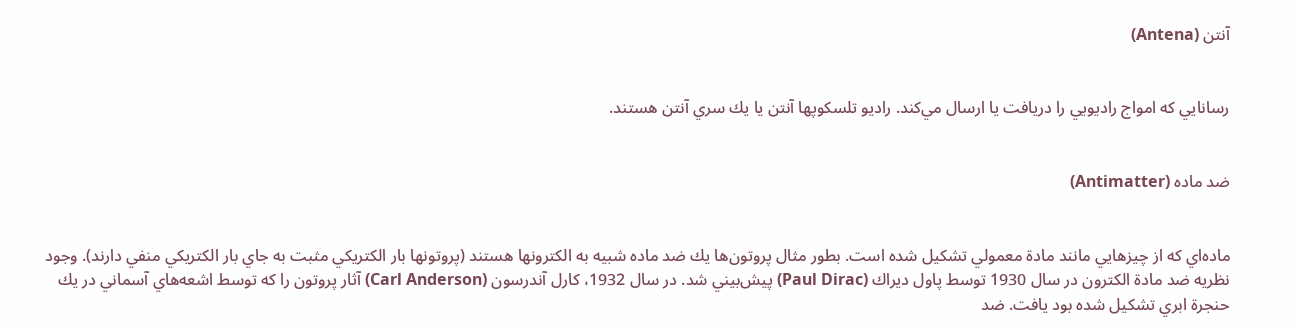آنتن (Antena)


رسانايي كه امواج راديويي را دريافت يا ارسال مي‌كند. راديو تلسكوپها آنتن يا يك سري آنتن هستند.


ضد ماده (Antimatter)


ماده‌اي كه از چيزهايي مانند مادة معمولي تشكيل شده است. بطور مثال پروتون‌ها يك ضد ماده شبيه به الكترونها هستند (پروتونها بار الكتريكي مثبت به جاي بار الكتريكي منفي دارند). وجود نظريه ضد مادة الكترون در سال 1930 توسط پاول ديراك (Paul Dirac) پيش‌بيني شد. در سال 1932، كارل آندرسون (Carl Anderson) آثار پروتون را كه توسط اشعه‌هاي آسماني در يك حنجرة ابري تشكيل شده بود يافت. ضد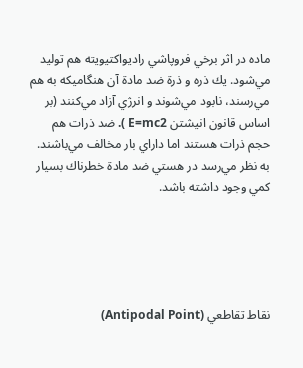ماده در اثر برخي فروپاشي راديواكتيويته هم توليد مي‌شود. يك ذره و ذرة ضد مادة‌ آن هنگاميكه به هم مي‌رسند، نابود مي‌شوند و انرژي آزاد مي‌كنند (بر اساس قانون انيشتن E=mc2 ). ضد ذرات هم حجم ذرات هستند اما داراي بار مخالف مي‌باشند. به نظر مي‌رسد در هستي ضد مادة خطرناك بسيار كمي وجود داشته باشد.





نقاط تقاطعي (Antipodal Point)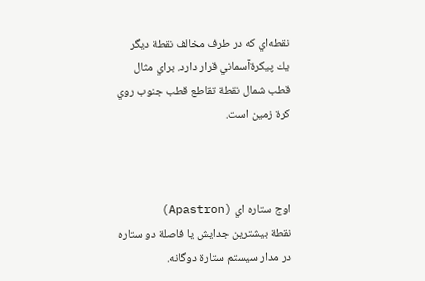نقطه‌اي كه در طرف مخالف نقطة ديگر يك پيكرة‌آسماني قرار دارد. براي مثال قطب شمال نقطة تقاطع قطب جنوب روي كرة زمين است.



اوج ستاره اي (Apastron)
نقطة بيشترين جدايش يا فاصلة دو ستاره در مدار سيستم ستارة دوگانه.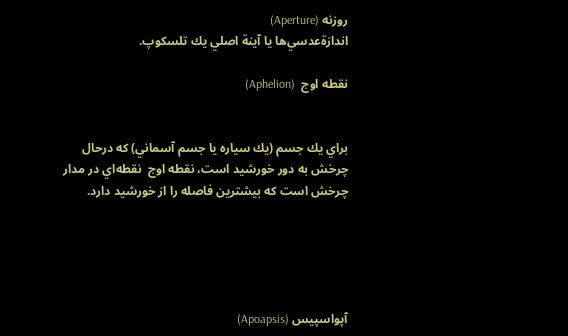روزنه (Aperture)
اندازة‌عدسي‌ها يا آينة اصلي يك تلسكوپ.

نقطه اوج  (Aphelion)


براي يك جسم (يك سياره يا جسم آسماني) كه درحال چرخش به دور خورشيد است، نقطه اوج  نقطه‌اي در مدار چرخش است كه بيشترين فاصله را از خورشيد دارد.





آپواسپيس (Apoapsis)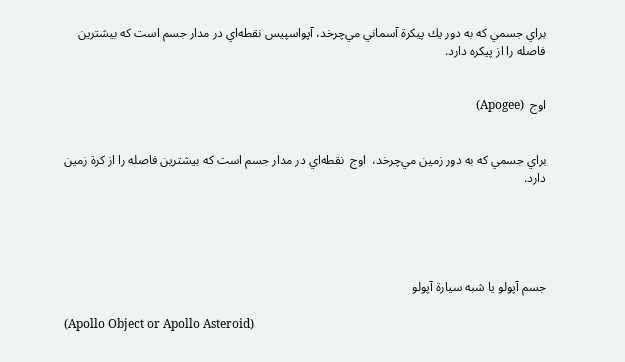براي جسمي كه به دور يك پيكرة آسماني مي‌چرخد، آپواسپيس نقطه‌اي در مدار جسم است كه بيشترين فاصله را از پيكره دارد.


اوج  (Apogee)


براي جسمي كه به دور زمين مي‌چرخد،  اوج  نقطه‌اي در مدار جسم است كه بيشترين فاصله را از كرة زمين دارد.





جسم آپولو يا شبه سيارة آپولو

(Apollo Object or Apollo Asteroid)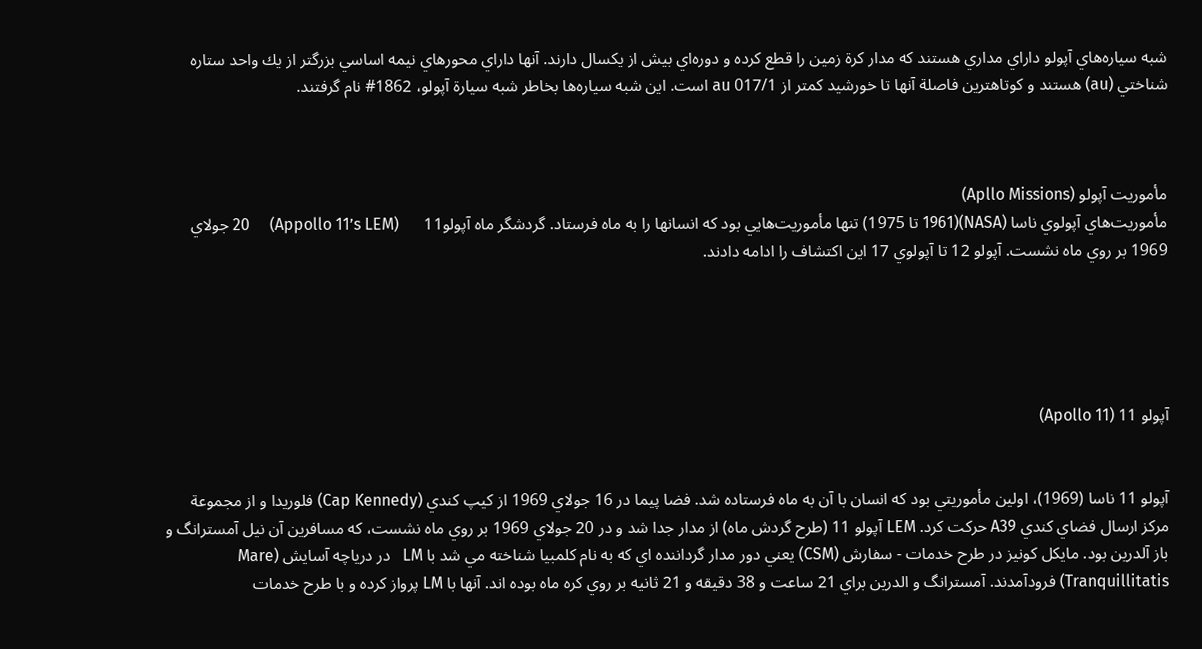شبه سياره‌هاي آپولو داراي مداري هستند كه مدار كرة زمين را قطع كرده و دوره‌اي بيش از يكسال دارند. آنها داراي محورهاي نيمه اساسي بزرگتر از يك واحد ستاره شناختي (au) هستند و كوتاهترين فاصلة آنها تا خورشيد كمتر از 017/1 au است. اين شبه سياره‌ها بخاطر شبه سيارة آپولو، 1862# نام گرفتند.



مأموريت آپولو (Apllo Missions)
مأموريت‌هاي آپولوي ناسا (NASA)(1961 تا 1975) تنها مأموريت‌هايي بود كه انسانها را به ماه فرستاد. گردشگر ماه آپولو11      (Appollo 11’s LEM)     20 جولاي 1969 بر روي ماه نشست. آپولو 12 تا آپولوي 17 اين اكتشاف را ادامه دادند.





آپولو 11 (Apollo 11)


آپولو 11 ناسا (1969)، اولين مأموريتي بود كه انسان با آن به ماه فرستاده شد. فضا پيما در 16 جولاي 1969 از كيپ كندي (Cap Kennedy) فلوريدا و از مجموعة مركز ارسال فضاي كندي A39 حركت كرد. LEM آپولو 11 (طرح گردش ماه) از مدار جدا شد و در 20 جولاي 1969 بر روي ماه نشست، كه مسافرين آن نيل آمسترانگ و باز آلدرين بود. مايكل كونيز در طرح خدمات - سفارش (CSM) يعني دور مدار گرداننده اي كه به نام كلمبيا شناخته مي شد با LM   در درياچه آسايش (Mare Tranquillitatis) فرودآمدند. آمسترانگ و الدرين براي 21 ساعت و 38 دقيقه و 21 ثانيه بر روي كره ماه بوده اند. آنها با LM پرواز كرده و با طرح خدمات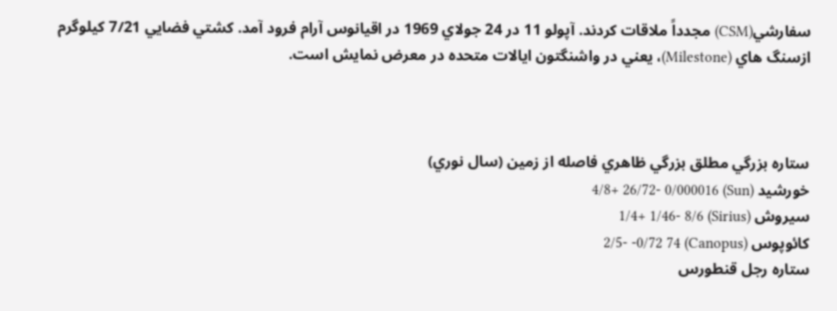سفارشي(CSM) مجدداً ملاقات كردند. آپولو 11 در 24 جولاي 1969 در اقيانوس آرام فرود آمد. كشتي فضايي 7/21 كيلوگرم ازسنگ هاي (Milestone)، يعني در واشنگتون ايالات متحده در معرض نمايش است.



ستاره بزرگي مطلق بزرگي ظاهري فاصله از زمين (سال نوري)
خورشيد (Sun) 4/8+ 26/72- 0/000016
سيروش (Sirius) 1/4+ 1/46- 8/6
كائوپوس (Canopus) 2/5- -0/72 74
ستاره رجل قنطورس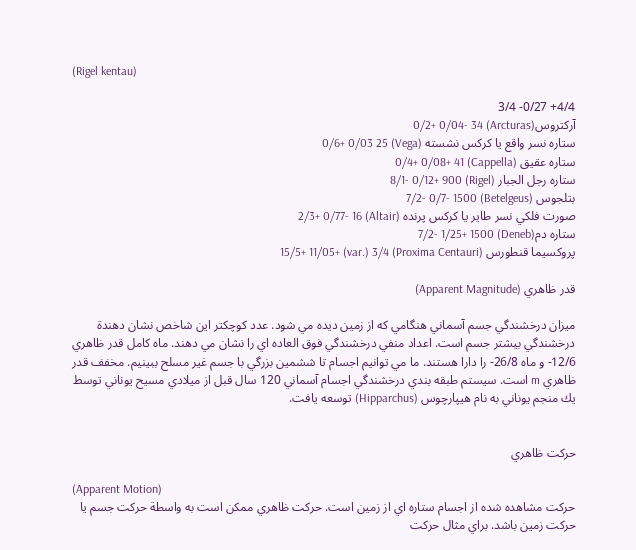(Rigel kentau)

4/4+ 0/27- 3/4
آركتروس(Arcturas) 0/2+ 0/04- 34
ستاره نسر واقع يا كركس نشسته (Vega) 0/6+ 0/03 25
ستاره عقيق (Cappella) 0/4+ 0/08+ 41
ستاره رجل الجبار (Rigel) 8/1- 0/12+ 900
بتلجوس (Betelgeus) 7/2- 0/7- 1500
صورت فلكي نسر طاير يا كركس پرنده (Altair) 2/3+ 0/77- 16
ستاره دم(Deneb) 7/2- 1/25+ 1500
پروكسيما قنطورس (Proxima Centauri) 15/5+ 11/05+ (var.) 3/4

قدر ظاهري (Apparent Magnitude)

ميزان درخشندگي جسم آسماني هنگامي كه از زمين ديده مي شود. عدد كوچكتر اين شاخص نشان دهندة درخشندگي بيشتر جسم است. اعداد منفي درخشندگي فوق العاده اي را نشان مي دهند. ماه كامل قدر ظاهري 12/6- و ماه 26/8- را دارا هستند. ما مي توانيم اجسام تا ششمين بزرگي با جسم غير مسلح ببينيم. مخفف قدر ظاهري m است. سيستم طبقه بندي درخشندگي اجسام آسماني 120 سال قبل از ميلادي مسيح يوناني توسط يك منجم يوناني به نام هيپارچوس (Hipparchus) توسعه يافت.


حركت ظاهري

(Apparent Motion)
حركت مشاهده شده از اجسام ستاره اي از زمين است. حركت ظاهري ممكن است به واسطة حركت جسم يا حركت زمين باشد. براي مثال حركت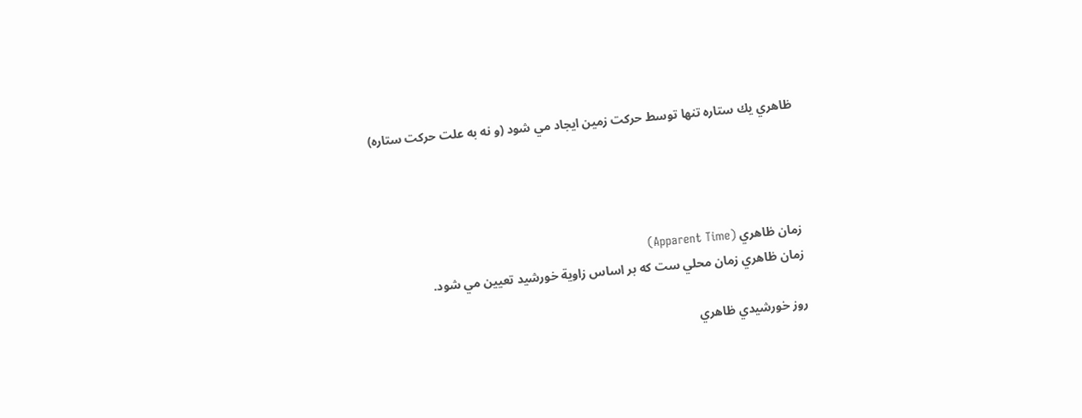ظاهري يك ستاره تنها توسط حركت زمين ايجاد مي شود (و نه به علت حركت ستاره)




زمان ظاهري (Apparent Time)
زمان ظاهري زمان محلي ست كه بر اساس زاوية خورشيد تعيين مي شود.

روز خورشيدي ظاهري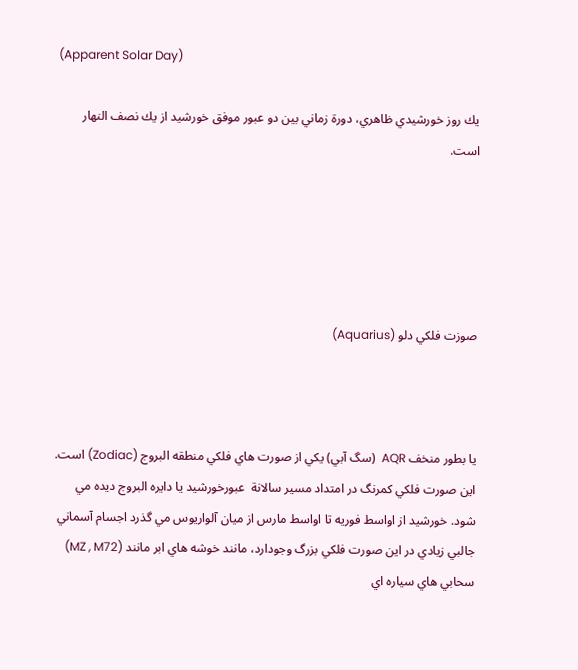(Apparent Solar Day)

يك روز خورشيدي ظاهري، دورة زماني بين دو عبور موفق خورشيد از يك نصف النهار است.





صوزت فلكي دلو (Aquarius)



يا بطور منخف AQR  (سگ آبي) يكي از صورت هاي فلكي منطقه البروج (Zodiac) است.  اين صورت فلكي كمرنگ در امتداد مسير سالانة  عبورخورشيد يا دايره البروج ديده مي شود. خورشيد از اواسط فوريه تا اواسط مارس از ميان آلواريوس مي گذرد اجسام آسماني جالبي زيادي در اين صورت فلكي بزرگ وجودارد، مانند خوشه هاي ابر مانند (MZ , M72) سحابي هاي سياره اي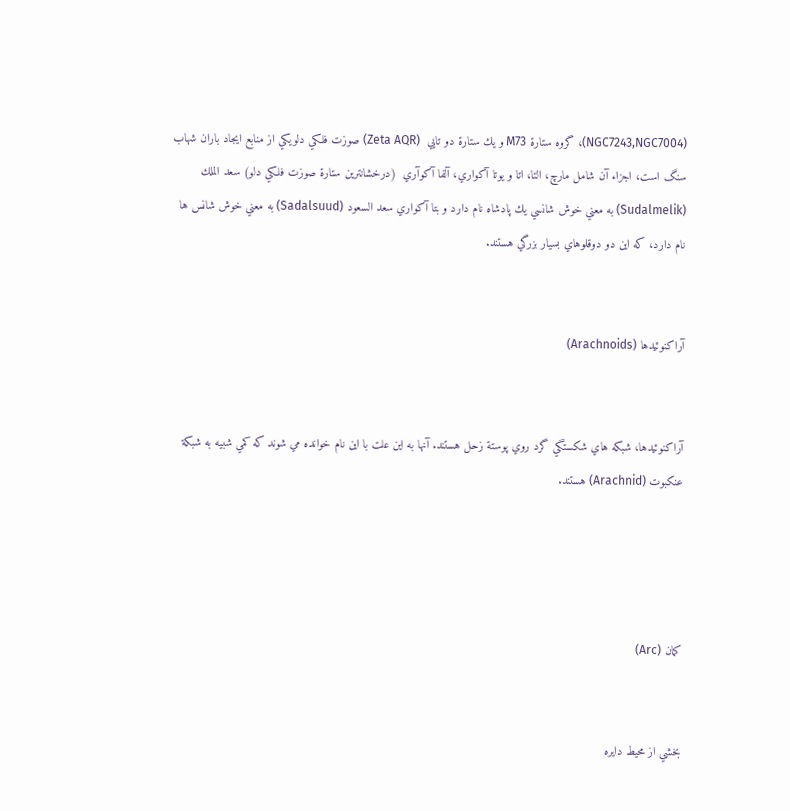(NGC7243,NGC7004)، گروه ستارة M73 و يك ستارة دو تايي  (Zeta AQR) صوزت فلكي دلويكي از منابع ايجاد باران شهاب سنگ است، اجزاء آن شامل مارچ، التا، اتا و يوتا آكواري، آلفا آكوآري  (درخشانترين ستارة صوزت فلكي دلو) سعد الملك (Sudalmelik) به معني خوش شانسي يك پادشاه نام دارد و بتا آكواري سعد السعود (Sadalsuud) به معني خوش شانس ها نام دارد، كه اين دو دوقلوهاي بسيار بزرگي هستند.


آراكنوئيدها (Arachnoids)


آراكنوئيدها، شبكه هاي شكستگي گرد روي پوستة زحل هستند. آنها به اين علت با اين نام خوانده مي شوند كه كمي شبيه به شبكة عنكبوت (Arachnid) هستند.




كمان (Arc)


بخشي از محيط دايره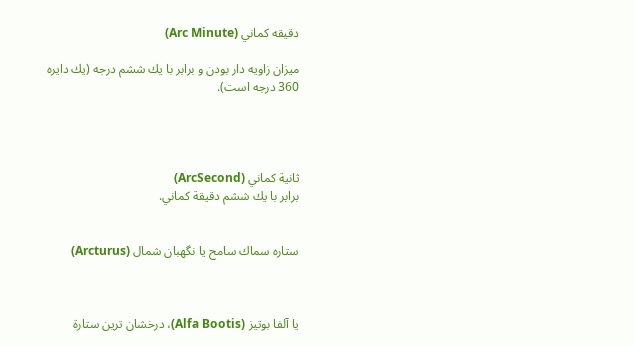دقيقه كماني (Arc Minute)

ميزان زاويه دار بودن و برابر با يك ششم درجه (يك دايره 360 درجه است).




ثانية كماني (ArcSecond)
برابر با يك ششم دقيقة كماني.


ستاره سماك سامح يا نگهبان شمال (Arcturus)



يا آلفا بوتيز (Alfa Bootis)، درخشان ترين ستارة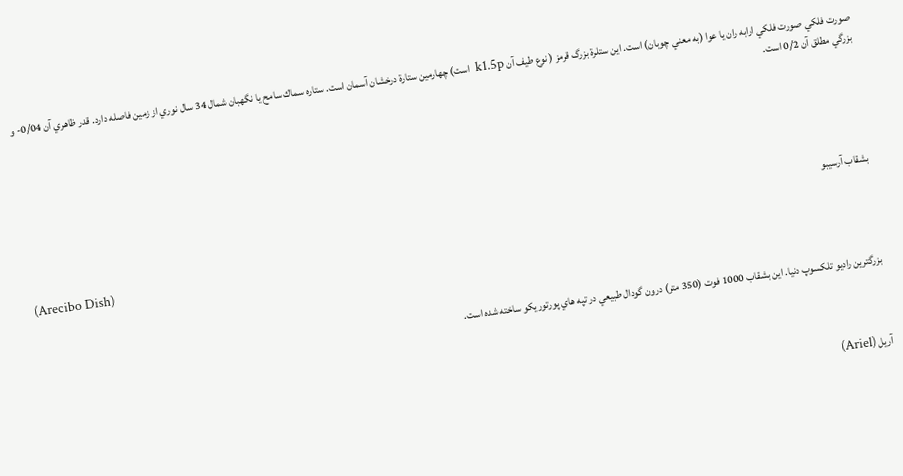صورت فلكي صورت فلكي ارابه ران يا عوا (به معني چوبان) است. اين ستلرة بزرگ قرمز ( نوع طيف آن k1.5p  است) چهارمين ستارة درخشان آسمان است. ستاره سماك سامح يا نگهبان شمال 34 سال نوري از زمين فاصله دارد. قدر ظاهري آن 0/04- و بزرگي مطلق آن 0/2 است.





بشقاب آرسيبو

(Arecibo Dish)


بزرگترين راديو تلكسوپ دنيا. اين بشقاب 1000 فوت (350 متر) درون گودال طبيعي در تپه هاي پورتوريكو ساخته شده است.



آريل (Ariel)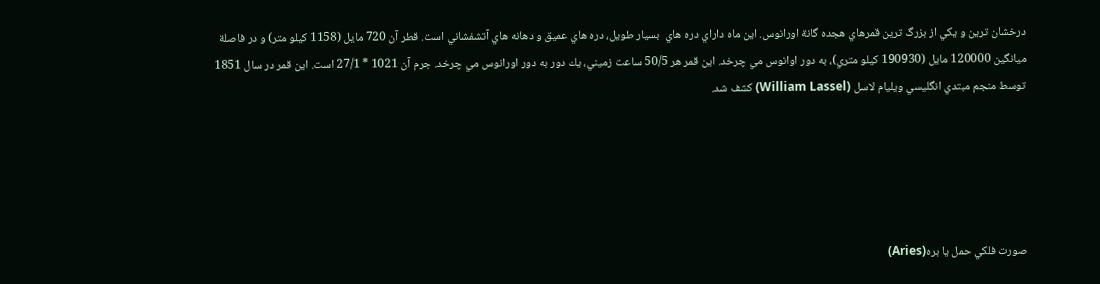درخشان ترين و يكي از بزرگ ترين قمرهاي هجده گانة اورانوس. اين ماه داراي دره هاي  بسيار طويل، دره هاي عميق و دهانه هاي آتشفشاني است. قطر آن 720 مايل (1158 كيلو متر) و در فاصلة ميانگين 120000 مايل (190930 كيلو متري)، به دور اوانوس مي چرخد. اين قمر هر 50/5 ساعت زميني، يك دور به دور اورانوس مي چرخد. جرم آن 1021 * 27/1 است. اين قمر در سال 1851 توسط منجم مبتدي انگليسي ويليام لاسل (William Lassel) كشف شد.





صورت فلكي حمل يا بره(Aries)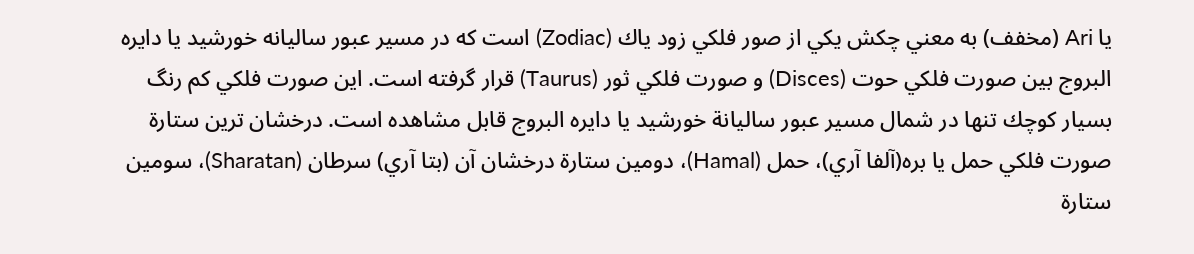يا Ari (مخفف) به معني چكش يكي از صور فلكي زود ياك (Zodiac) است كه در مسير عبور ساليانه خورشيد يا دايره البروج بين صورت فلكي حوت (Disces) و صورت فلكي ثور (Taurus) قرار گرفته است. اين صورت فلكي كم رنگ بسيار كوچك تنها در شمال مسير عبور ساليانة خورشيد يا دايره البروج قابل مشاهده است. درخشان ترين ستارة صورت فلكي حمل يا بره(آلفا آري)، حمل (Hamal)، دومين ستارة درخشان آن (بتا آري) سرطان (Sharatan)، سومين ستارة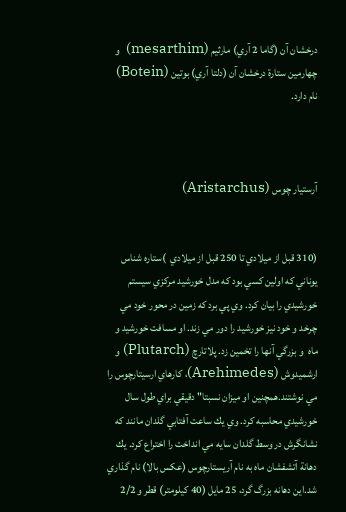درخشان آن (گاما 2 آري) مارثيم (mesarthim)  و چهارمين ستارة درخشان آن (دلتا آري) بوتين (Botein) نام دارد.



آرستيار چوس (Aristarchus)


(310 قبل از ميلادي تا 250 قبل از ميلادي  )ستاره شناس يوناني كه اولين كسي بود كه مدل خورشيد مركزي سيستم خورشيدي را بيان كرد. وي پي برد كه زمين در محور خود مي چرخد و خود نيز خورشيد را دور مي زند. او مسافت خورشيد و ماه  و بزرگي آنها را تخمين زد. پلاتارچ (Plutarch) و ارشميدوش (Arehimedes)، كارهاي ارسيتارچوس را مي نوشتند.همچنين او ميزان نسبتا" دقيقي براي طول سال خورشيدي محاسبه كرد. وي يك ساعت آفتابي گلدان مانند كه نشانگرش در وسط گلدان سايه مي انداخت را اختراع كرد. يك دهانة آتشفشان ماه به نام آريستارچوس (عكس بالا) نام گذاري شد.اين دهانه بزرگ گرد، 25 مايل (40 كيلومتر) قطر و 2/2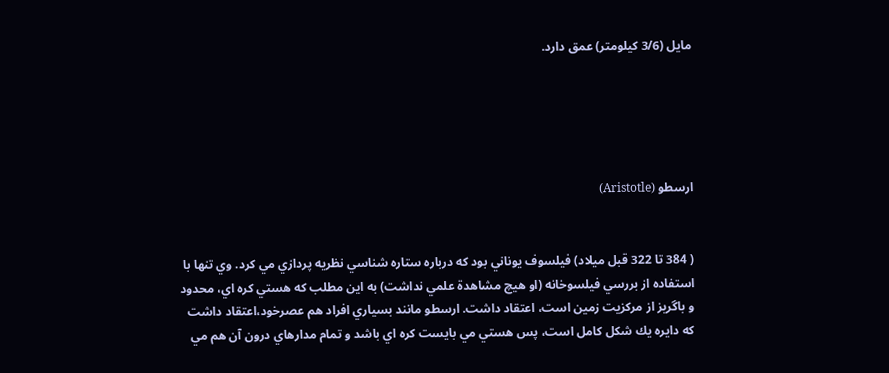مايل (3/6 كيلومتر) عمق دارد.





ارسطو (Aristotle)


( 384 تا 322 قبل ميلاد) فيلسوف يوناني بود كه درباره ستاره شناسي نظريه پردازي مي كرد. وي تنها با استفاده از بررسي فيلسوخانه (او هيچ مشاهدة علمي نداشت) به اين مطلب كه هستي كره اي، محدود و باگريز از مركزيت زمين است، اعتقاد داشت. ارسطو مانند بسياري افراد هم عصرخود،اعتقاد داشت كه دايره يك شكل كامل است، پس هستي مي بايست كره اي باشد و تمام مدارهاي درون آن هم مي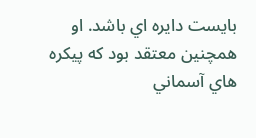بايست دايره اي باشد. او همچنين معتقد بود كه پيكره هاي آسماني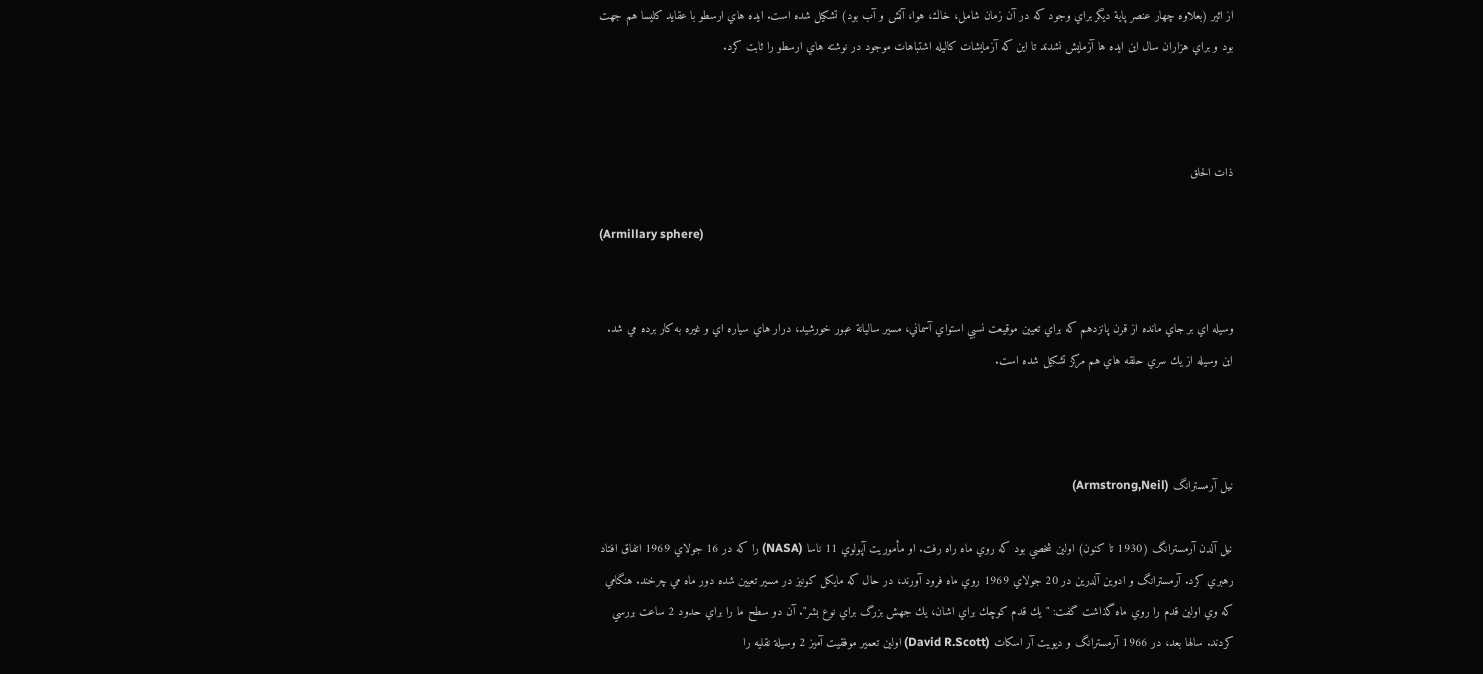از اثير (بعلاوه چهار عنصر پاية ديگر براي وجود كه در آن زمان شامل، خاك، هوا، آتش و آب بود) تشكيل شده است. ايده هاي ارسطو با عقايد كليسا هم جهت بود و براي هزاران سال اين ايده ها آزمايش نشدند تا اين كه آزمايشات كاليله اشتباهات موجود در نوشته هاي ارسطو را ثابت كرد.



ذات الحلق

(Armillary sphere)


وسيله اي بر جاي مانده از قرن پانزدهم كه براي تعيين موقيعت نسبي استواي آسماني، مسير ساليانة عبور خورشيد، درار هاي سياره اي و غيره به كار برده مي شد. اين وسيله از يك سري حلقه هاي هم مركز تشكيل شده است.



نيل آرمسترانگ (Armstrong,Neil)

نيل آلدن آرمسترانگ (1930 تا كنون) اولين شخصي بود كه روي ماه راه رفت. او مأموريت آپولوي 11 ناسا (NASA) را كه در 16 جولاي 1969 اتفاق افتاد رهبري كرد. آرمسترانگ و ادوين آلدرين در 20 جولاي 1969 روي ماه فرود آورند، در حال كه مايكل كونيز در مسير تعيين شده دور ماه مي چرخند. هنگامي كه وي اولين قدم را روي ماه گذاشت گفت: "يك قدم كوچك براي اشان، يك جهش بزرگ براي نوع بشر". آن دو سطح ما را براي حدود 2 ساعت بررسي كردند. سالها بعد، در 1966 آرمسترانگ و ديويت آر اسكات (David R.Scott) اولين تعمير موفقيت آميز 2 وسيلة نقليه را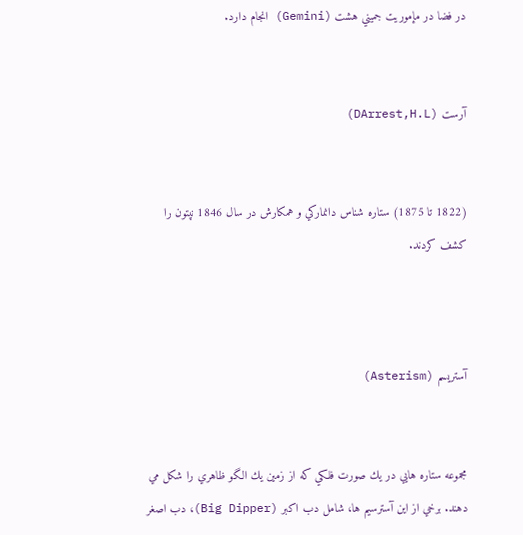در فضا در مإموريت جميني هشت (Gemini) انجام دارد.


آرست (DArrest,H.L)


(1822 تا 1875) ستاره شناس دانماركي و همكارش در سال 1846 نپتون را كشف كردند.



آستريسم (Asterism)


مجموعه ستاره هايي در يك صورت فلكي كه از زمين يك الگو ظاهري را شكل مي دهند. برخي از اين آسترسيم ها، شامل دب اكبر (Big Dipper)، دب اصغر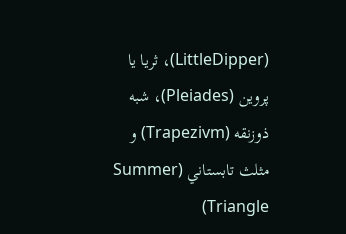(LittleDipper)، ثريا يا پروين (Pleiades)، شبه ذوزنقه (Trapezivm) و مثلث تابستاني (Summer Triangle)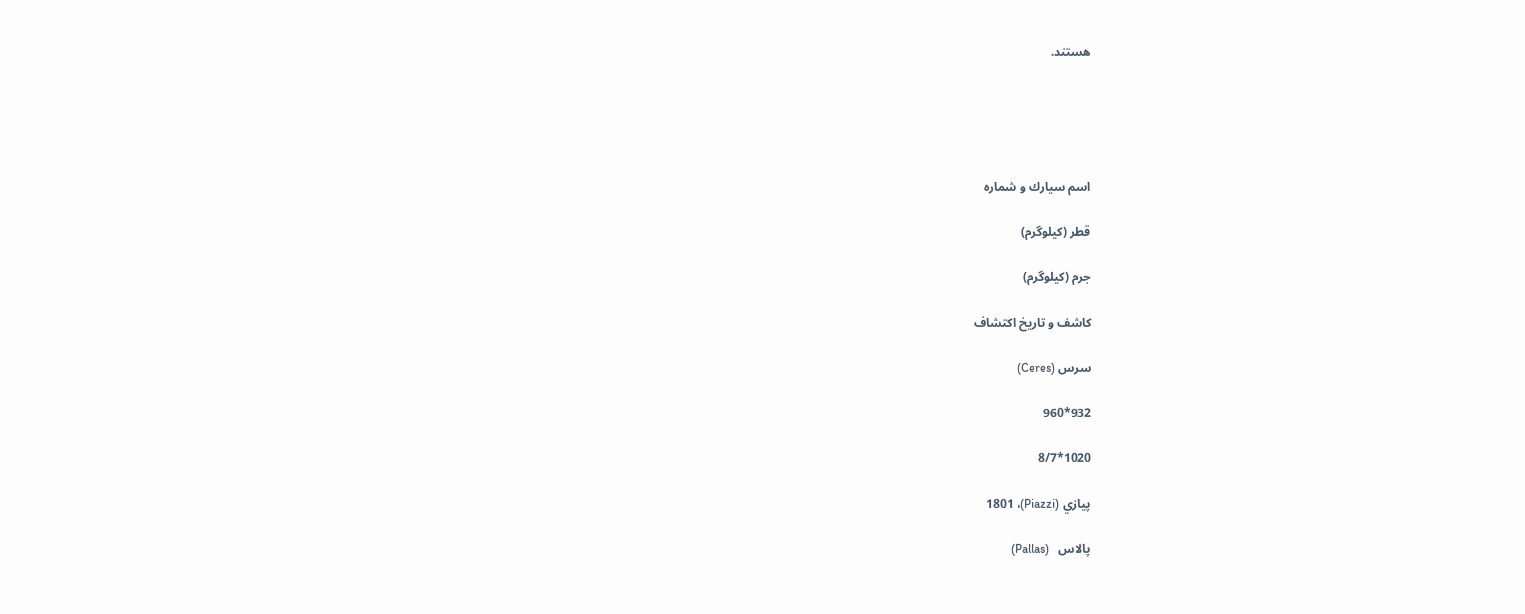هستند.





اسم سيارك و شماره

قطر (كيلوگرم)

جرم (كيلوگرم)

كاشف و تاريخ اكتشاف

سرس (Ceres)

932*960

1020*8/7

پيازي (Piazzi)، 1801

پالاس   (Pallas)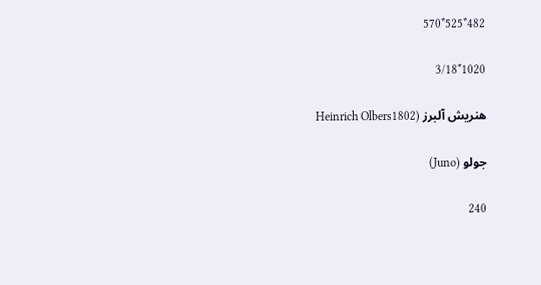482*525*570

1020*3/18

هنريش آلبرز (Heinrich Olbers1802

جولو (Juno)

240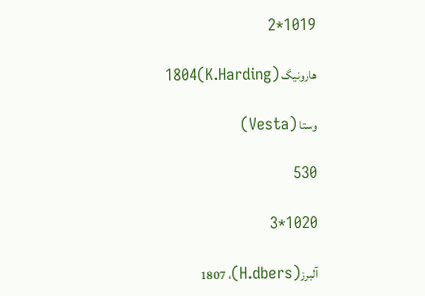1019*2

هارونيگ (K.Harding)1804

وستا (Vesta)

530

1020*3

آلبرز(H.dbers)، 1807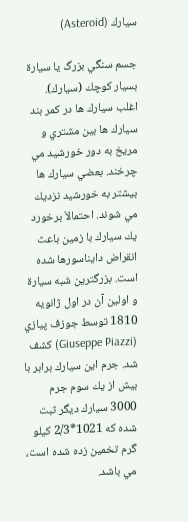سيارك (Asteroid)

جسم سنگي بزرگ يا سيارة بسيار كوچك (سيارك). اغلب سيارك ها در كمر بند سيارك ها بين مشتري و مريخ به دور خورشيد مي چرخند. بعضي سيارك ها بيشتر به خورشيد نزديك مي شوند. احتمالاّ برخورد يك سيارك با زمين باعث انقراض دايناسورها شده است. بزرگترين شبه سيارة و اولين آن در اول ژانويه 1810 توسط جوزف پيازي (Giuseppe Piazzi) كشف شد. جرم اين سيارك برابر با بيش از يك سوم جرم 3000 سيارك ديگر ثبت شده كه 1021*2/3 كيلو گرم تخمين زده شده است، مي باشد.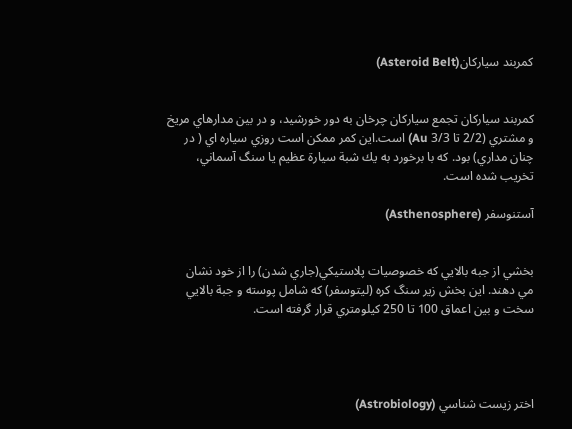كمربند سياركان(Asteroid Belt)


كمربند سياركان تجمع سياركان چرخان به دور خورشيد، و در بين مدارهاي مريخ و مشتري (2/2 تا 3/3 Au) است.اين كمر ممكن است روزي سياره اي ( در چنان مداري) بود. كه با برخورد به يك شبة سيارة عظيم يا سنگ آسماني، تخريب شده است.

آستنوسفر (Asthenosphere)


بخشي از جبه بالايي كه خصوصيات پلاستيكي(جاري شدن) را از خود نشان     مي دهند. اين بخش زير سنگ كره (ليتوسفر) كه شامل پوسته و جبة بالايي سخت و بين اعماق 100 تا 250 كيلومتري قرار گرفته است.




اختر زيست شناسي (Astrobiology)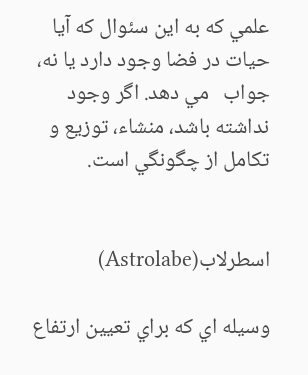علمي كه به اين سئوال كه آيا حيات در فضا وجود دارد يا نه، جواب   مي دهد. اگر وجود نداشته باشد، منشاء، توزيع و تكامل از چگونگي است.


اسطرلاب(Astrolabe)

وسيله اي كه براي تعيين ارتفاع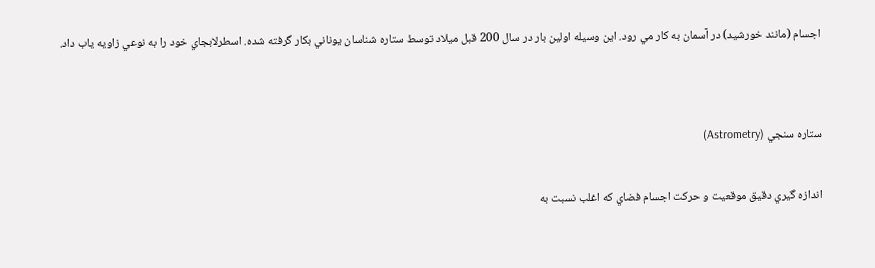اجسام (مانند خورشيد) در آسمان به كار مي رود. اين وسيله اولين بار در سال 200 قبل ميلاد توسط ستاره شناسان يوناني بكار گرفته شده. اسطرلابجاي خود را به نوعي زاويه ياب داد.




ستاره سنجي (Astrometry)


اندازه گيري دقيق موقعيت و حركت اجسام فضاي كه اغلب نسبت به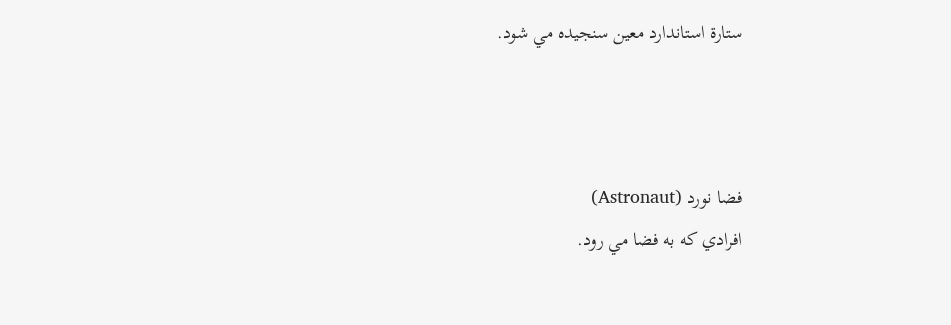ستارة استاندارد معين سنجيده مي شود.



فضا نورد (Astronaut)
افرادي كه به فضا مي رود.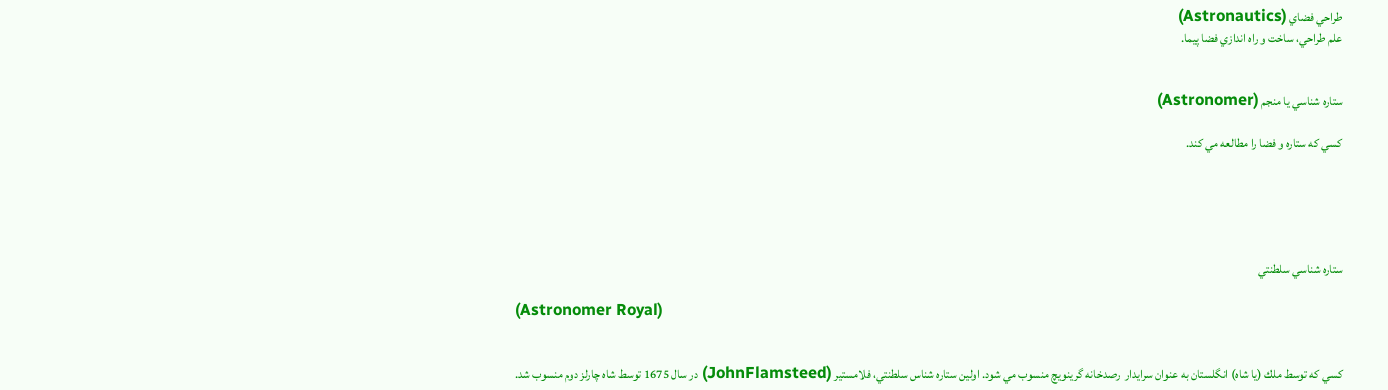طراحي فضاي (Astronautics)
علم طراحي، ساخت و راه اندازي فضا پيما.


ستاره شناسي يا منجم (Astronomer)

كسي كه ستاره و فضا را مطالعه مي كند.





ستاره شناسي سلطنتي

(Astronomer Royal)


كسي كه توسط ملك (يا شاه) انگلستان به عنوان سرايدار  رصدخانه گرينويچ منسوب مي شود. اولين ستاره شناس سلطنتي، فلامستير (JohnFlamsteed) در سال 1675 توسط شاه چارلز دوم منسوب شد.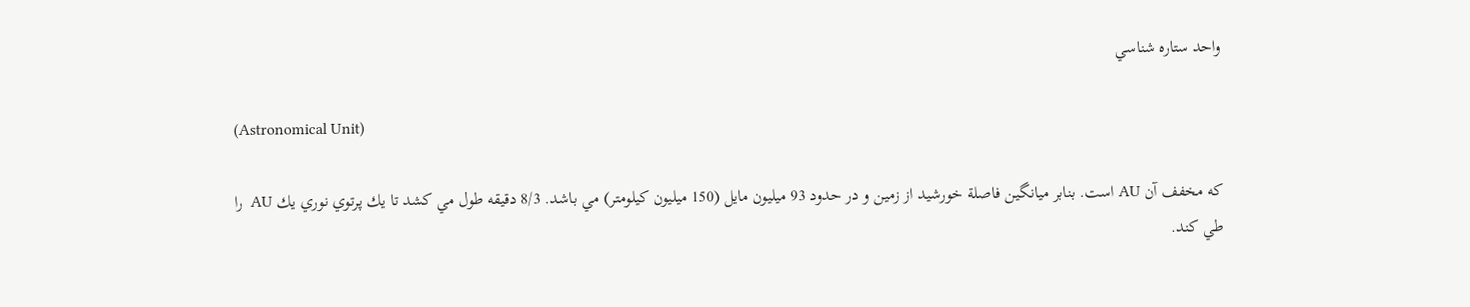واحد ستاره شناسي

(Astronomical Unit)

كه مخفف آن AU است. بنابر ميانگين فاصلة خورشيد از زمين و در حدود 93 ميليون مايل (150 ميليون كيلومتر) مي باشد. 8/3 دقيقه طول مي كشد تا يك پرتوي نوري يك AU  را طي كند.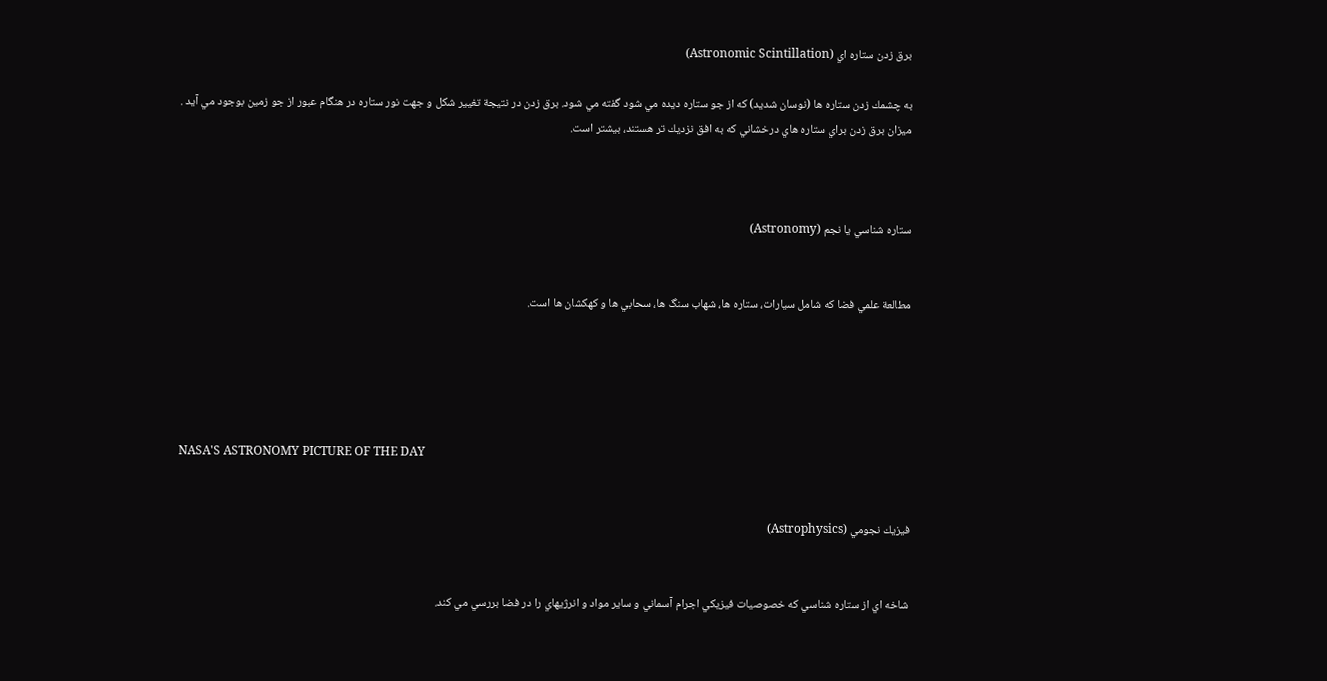برق زدن ستاره اي (Astronomic Scintillation)

به چشمك زدن ستاره ها (نوسان شديد) كه از جو ستاره ديده مي شود گفته مي شود. برق زدن در نتيجة تغيير شكل و جهت نور ستاره در هنگام عبور از جو زمين بوجود مي آيد . ميزان برق زدن براي ستاره هاي درخشاني كه به افق نزديك تر هستند، بيشتر است.



ستاره شناسي يا نجم (Astronomy)


مطالعة علمي فضا كه شامل سيارات، ستاره ها، شهاب سنگ ها، سحابي ها و كهكشان ها است.





NASA'S ASTRONOMY PICTURE OF THE DAY


فيزيك نجومي (Astrophysics)


شاخه اي از ستاره شناسي كه خصوصيات فيزيكي اجرام آسماني و ساير مواد و انرژيهاي را در فضا بررسي مي كند.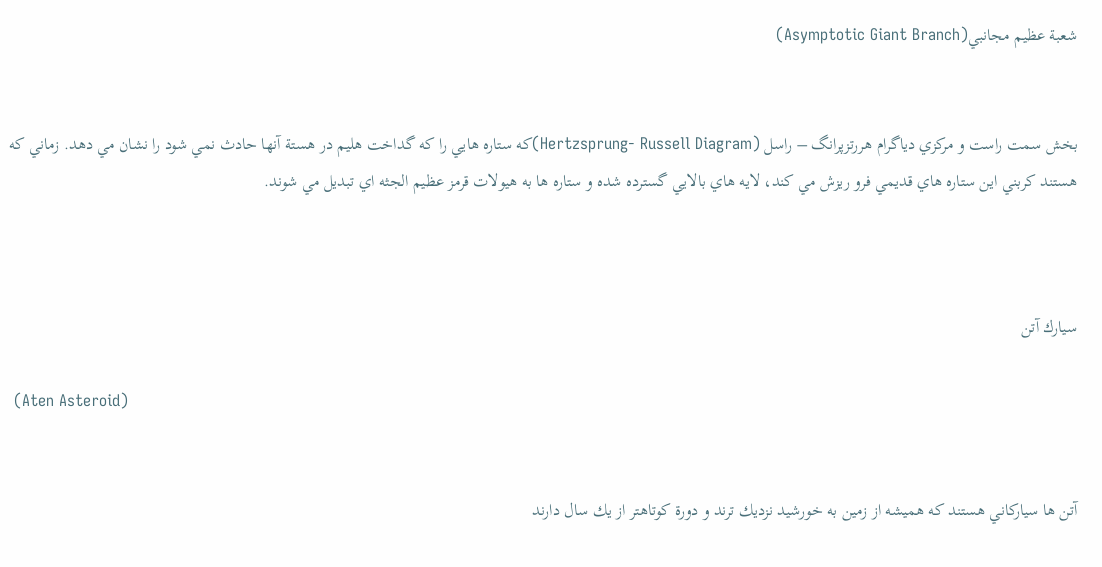شعبة عظيم مجانبي(Asymptotic Giant Branch)


بخش سمت راست و مركزي دياگرام هررتزپرانگ – راسل (Hertzsprung- Russell Diagram)كه ستاره هايي را كه گداخت هليم در هستة آنها حادث نمي شود را نشان مي دهد. زماني كه هستند كربني اين ستاره هاي قديمي فرو ريزش مي كند، لايه هاي بالايي گسترده شده و ستاره ها به هيولات قرمز عظيم الجثه اي تبديل مي شوند.



سيارك آتن

 (Aten Asteroid)


آتن ها سياركاني هستند كه هميشه از زمين به خورشيد نزديك ترند و دورة كوتاهتر از يك سال دارند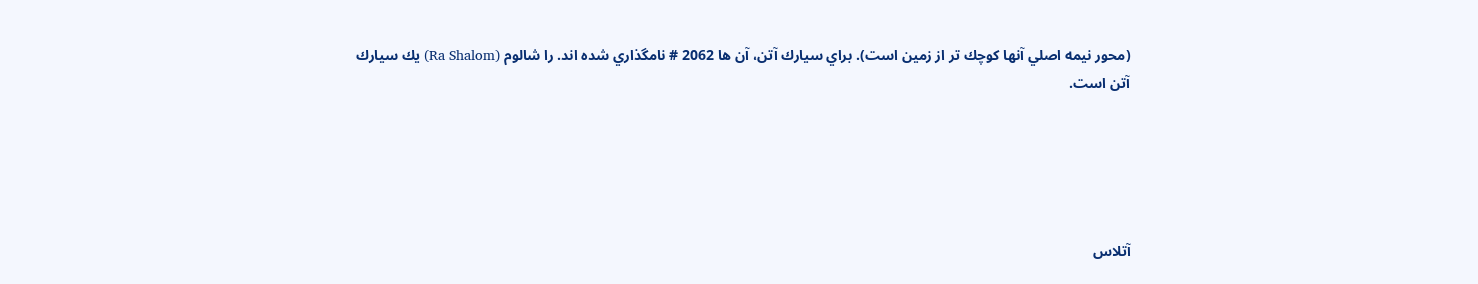(محور نيمه اصلي آنها كوچك تر از زمين است). براي سيارك آتن، آن ها 2062 # نامگذاري شده اند. را شالوم (Ra Shalom) يك سيارك آتن است.





آتلاس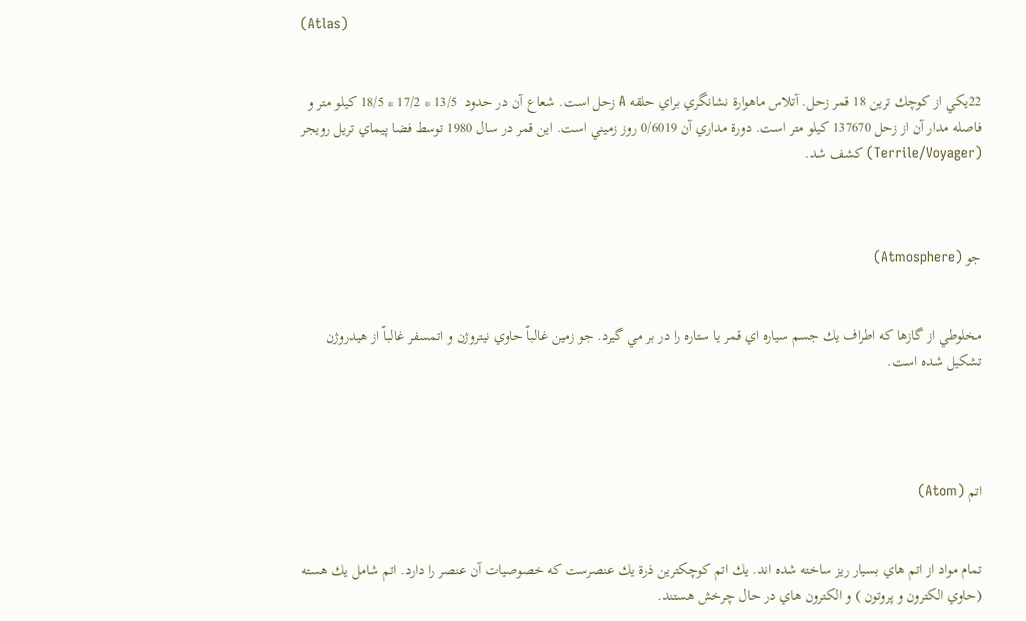(Atlas)


22يكي از كوچك ترين 18 قمر زحل. آتلاس ماهوارة نشانگري براي حلقه A زحل است. شعاع آن در حدود  13/5 * 17/2 * 18/5 كيلو متر و فاصله مدار آن از زحل 137670 كيلو متر است. دورة مداري آن 0/6019 روز زميني است. اين قمر در سال 1980 توسط فضا پيماي تريل رويجر (Terrile/Voyager) كشف شد.



جو (Atmosphere)


مخلوطي از گازها كه اطراف يك جسم سياره اي قمر يا ستاره را در بر مي گيرد. جو زمين غالباّ حاوي نيتروژن و اتمسفر غالباّ از هيدروژن تشكيل شده است.




اتم (Atom)


تمام مواد از اتم هاي بسيار ريز ساخته شده اند. يك اتم كوچكترين ذرة يك عنصرست كه خصوصيات آن عنصر را دارد. اتم شامل يك هسته (حاوي الكترون و پروتون ) و الكترون هاي در حال چرخش هستند.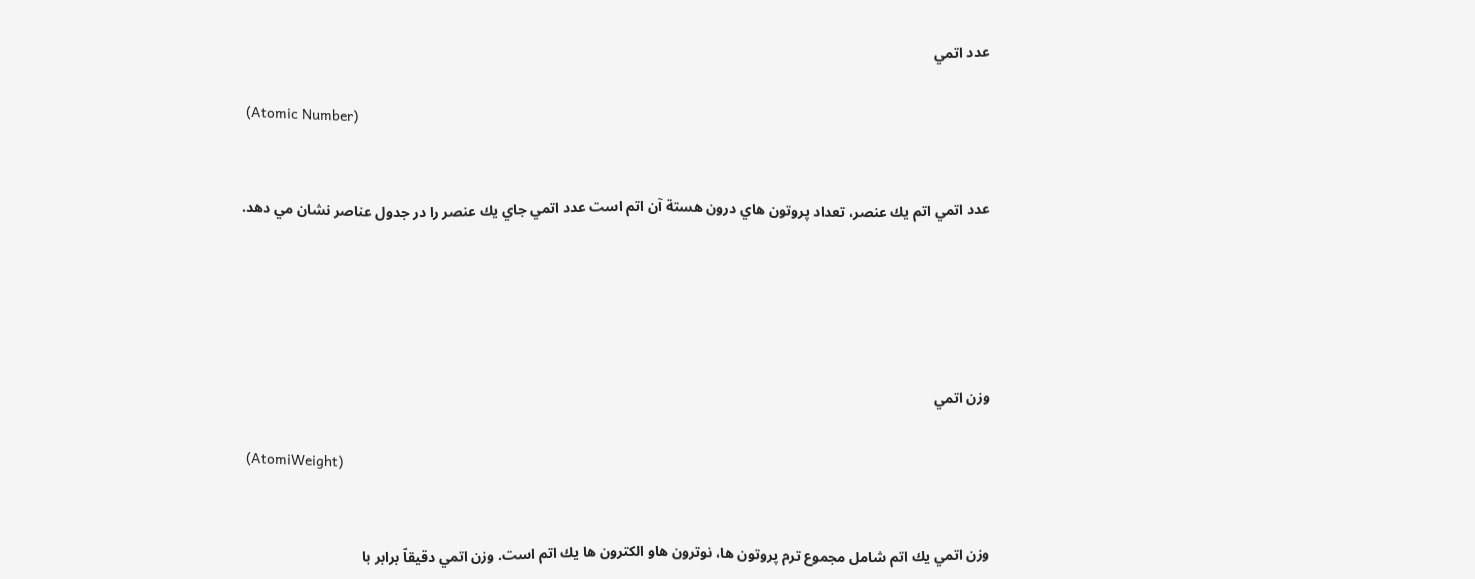عدد اتمي

 (Atomic Number)


عدد اتمي اتم يك عنصر، تعداد پروتون هاي درون هستة آن اتم است عدد اتمي جاي يك عنصر را در جدول عناصر نشان مي دهد.





وزن اتمي

 (AtomiWeight)


وزن اتمي يك اتم شامل مجموع ترم پروتون ها، نوترون هاو الكترون ها يك اتم است. وزن اتمي دقيقاّ برابر با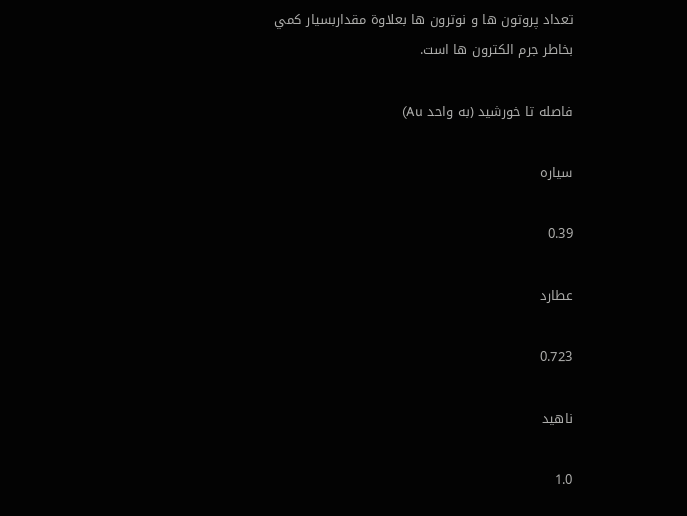تعداد پروتون ها و نوترون ها بعلاوة مقداربسيار كمي بخاطر جرم الكترون ها است.

فاصله تا خورشيد (به واحد Au)

سياره

0.39

عطارد

0.723

ناهيد

1.0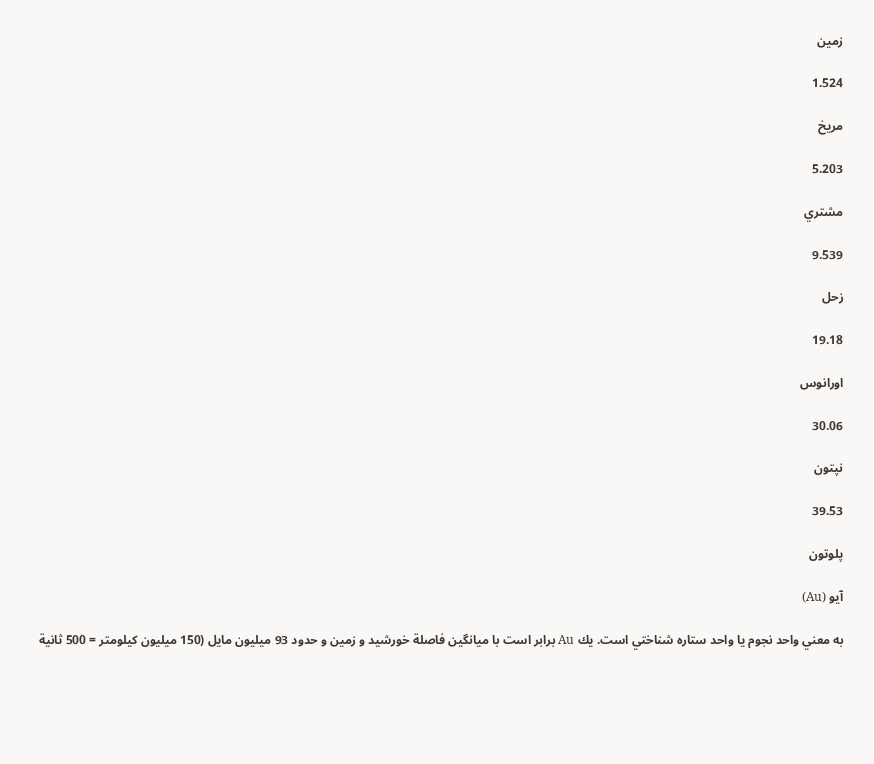زمين

1.524

مريخ

5.203

مشتري

9.539

زحل

19.18

اورانوس

30.06

نپتون

39.53

پلوتون

آيو (Au)

به معني واحد نجوم يا واحد ستاره شناختي است. يك Au برابر است با ميانگين فاصلة خورشيد و زمين و حدود 93 ميليون مايل (150 ميليون كيلومتر = 500 ثانية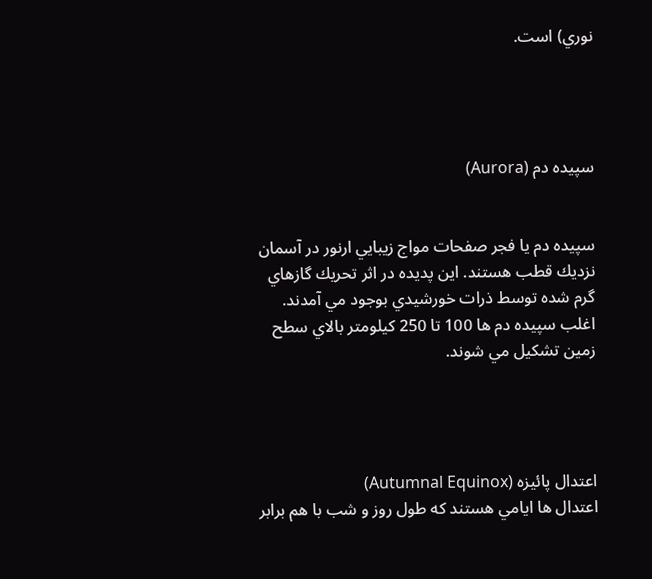نوري) است.




سپيده دم (Aurora)


سپيده دم يا فجر صفحات مواج زيبايي ارنور در آسمان نزديك قطب هستند. اين پديده در اثر تحريك گازهاي گرم شده توسط ذرات خورشيدي بوجود مي آمدند. اغلب سپيده دم ها 100 تا 250 كيلومتر بالاي سطح زمين تشكيل مي شوند.




اعتدال پائيزه (Autumnal Equinox)
اعتدال ها ايامي هستند كه طول روز و شب با هم برابر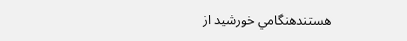هستندهنگامي خورشيد از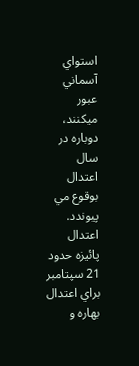استواي آسماني عبور ميكنند، دوباره در سال اعتدال بوقوع مي پيوندد. اعتدال پائيزه حدود 21 سپتامبر براي اعتدال بهاره و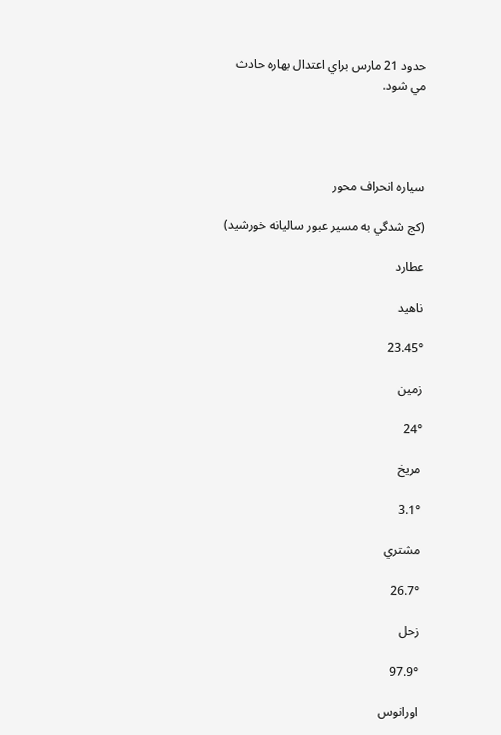حدود 21 مارس براي اعتدال بهاره حادث مي شود.




سياره انحراف محور

(كج شدگي به مسير عبور ساليانه خورشيد)

عطارد

ناهيد

23.45°

زمين

24°

مريخ

3.1°

مشتري

26.7°

زحل

97.9°

اورانوس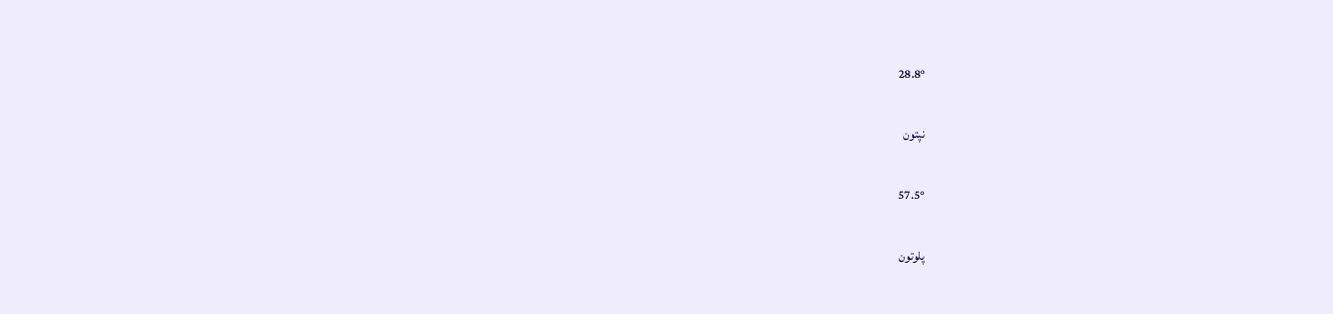28.8°

نپتون

57.5°

پلوتون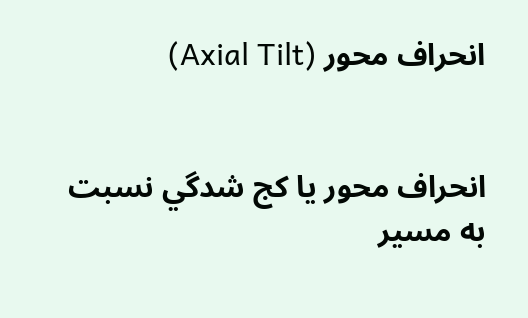انحراف محور (Axial Tilt)


انحراف محور يا كج شدگي نسبت به مسير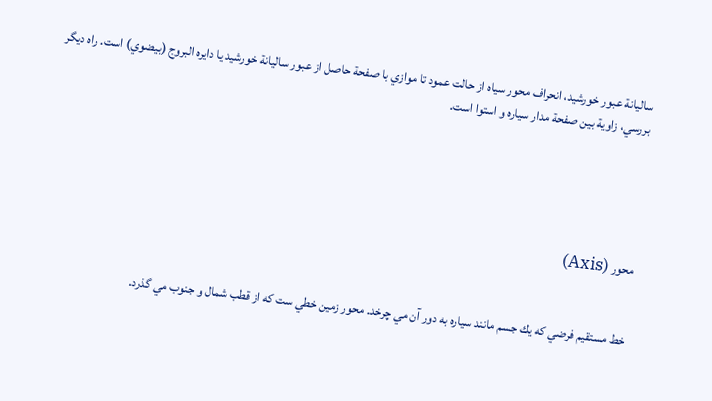ساليانة عبور خورشيد، انحراف محور سياه از حالت عمود تا موازي با صفحة حاصل از عبور ساليانة خورشيد يا دايره البروج (بيضوي) است. راه ديگر بررسي، زاوية بين صفحة مدار سياره و استوا است.





محور (Axis)


خط مستقيم فرضي كه يك جسم مانند سياره به دور آن مي چرخد. محور زمين خطي ست كه از قطب شمال و جنوب مي گذرد.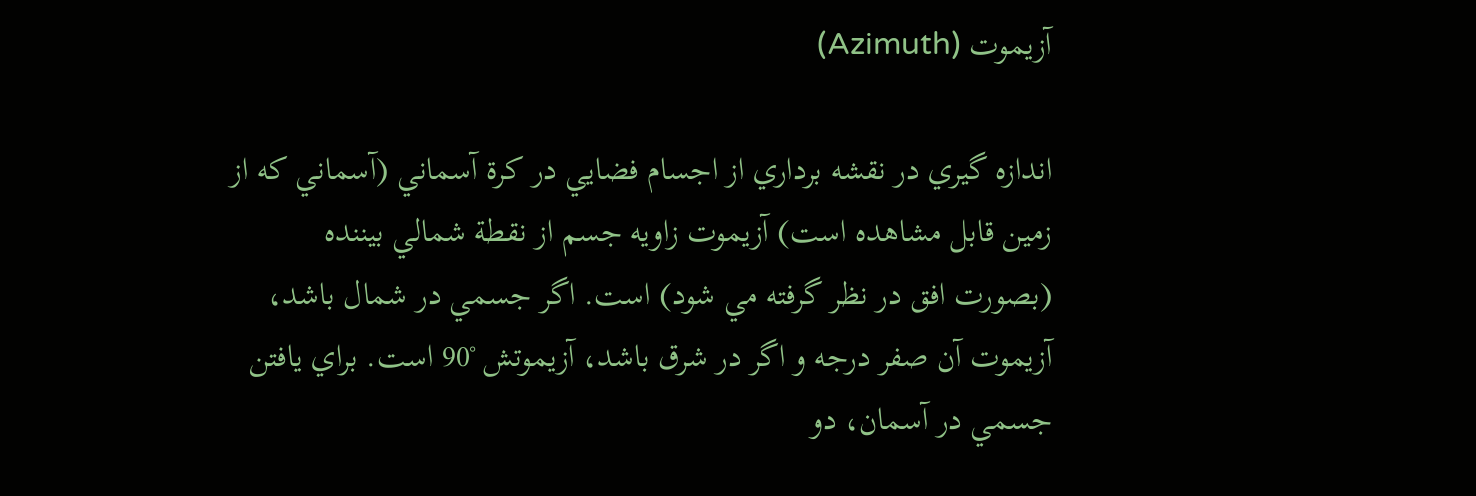آزيموت (Azimuth)

اندازه گيري در نقشه برداري از اجسام فضايي در كرة آسماني (آسماني كه از زمين قابل مشاهده است) آزيموت زاويه جسم از نقطة شمالي بيننده (بصورت افق در نظر گرفته مي شود) است. اگر جسمي در شمال باشد، آزيموت آن صفر درجه و اگر در شرق باشد، آزيموتش ˚90 است. براي يافتن جسمي در آسمان، دو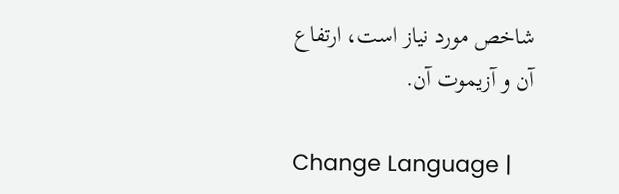شاخص مورد نياز است، ارتفاع آن و آزيموت آن.

Change Language |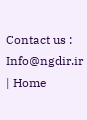Contact us : Info@ngdir.ir | Home